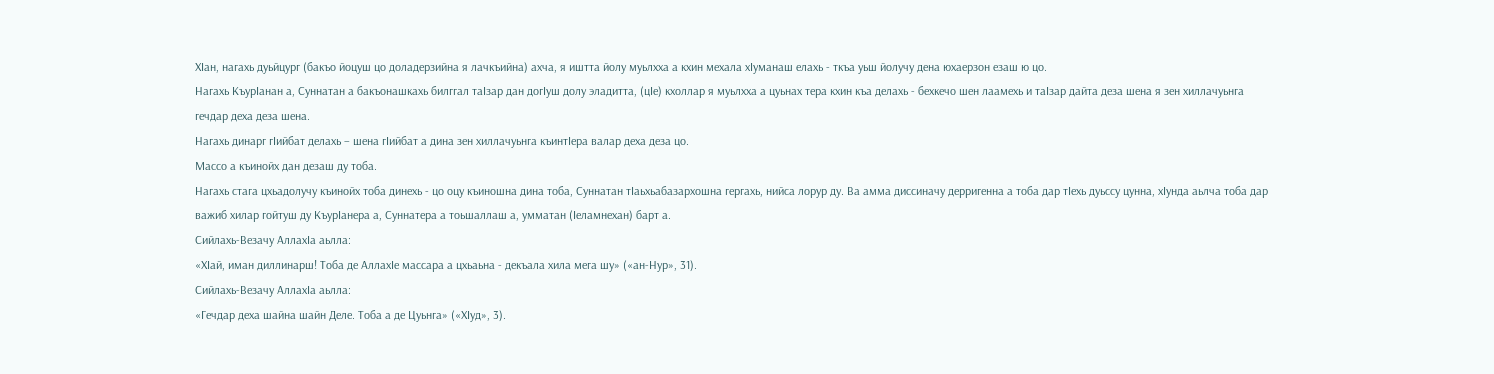ХIан, нагахь дуьйцург (бакъо йоцуш цо доладерзийна я лачкъийна) ахча, я иштта йолу муьлхха а кхин мехала хIуманаш елахь - ткъа уьш йолучу дена юхаерзон езаш ю цо.
Нагахь КъурIанан а, Суннатан а бакъонашкахь билггал таIзар дан догIуш долу эладитта, (цIе) кхоллар я муьлхха а цуьнах тера кхин къа делахь - бехкечо шен лаамехь и таIзар дайта деза шена я зен хиллачуьнга гечдар деха деза шена.
Нагахь динарг гIийбат делахь – шена гIийбат а дина зен хиллачуьнга къинтIера валар деха деза цо.
Массо а къинойх дан дезаш ду тоба.
Нагахь стага цхьадолучу къинойх тоба динехь - цо оцу къиношна дина тоба, Суннатан тIаьхьабазархошна гергахь, нийса лорур ду. Ва амма диссиначу дерригенна а тоба дар тIехь дуьссу цунна, хIунда аьлча тоба дар важиб хилар гойтуш ду КъурIанера а, Суннатера а тоьшаллаш а, умматан (Iеламнехан) барт а.
Сийлахь-Везачу АллахIа аьлла:
«ХIай, иман диллинарш! Тоба де АллахIе массара а цхьаьна - декъала хила мега шу» («ан-Нур», 31).
Сийлахь-Везачу АллахIа аьлла:
«Гечдар деха шайна шайн Деле. Тоба а де Цуьнга» («ХIуд», 3).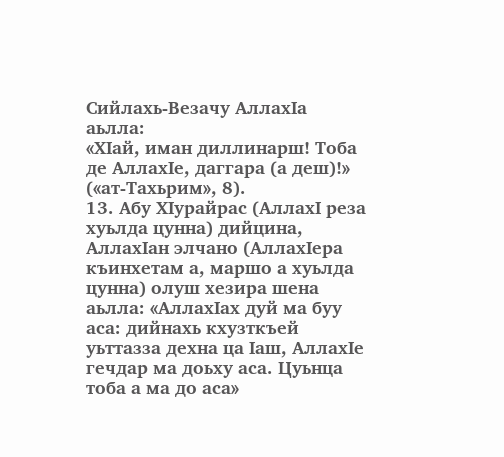Сийлахь-Везачу АллахIа аьлла:
«ХIай, иман диллинарш! Тоба де АллахIе, даггара (а деш)!» («ат-Тахьрим», 8).
13. Абу ХIурайрас (АллахI реза хуьлда цунна) дийцина, АллахIан элчано (АллахIера къинхетам а, маршо а хуьлда цунна) олуш хезира шена аьлла: «АллахIах дуй ма буу аса: дийнахь кхузткъей уьттазза дехна ца Iаш, АллахIе гечдар ма доьху аса. Цуьнца тоба а ма до аса»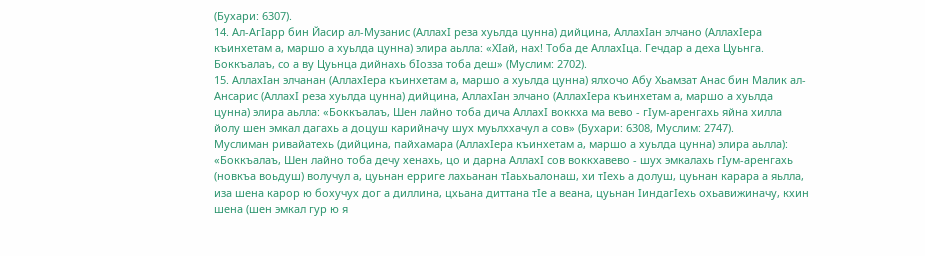(Бухари: 6307).
14. Ал-АгIарр бин Йасир ал-Музанис (АллахI реза хуьлда цунна) дийцина, АллахIан элчано (АллахIера къинхетам а, маршо а хуьлда цунна) элира аьлла: «ХIай, нах! Тоба де АллахIца. Гечдар а деха Цуьнга. Боккъалаъ, со а ву Цуьнца дийнахь бIозза тоба деш» (Муслим: 2702).
15. АллахIан элчанан (АллахIера къинхетам а, маршо а хуьлда цунна) ялхочо Абу Хьамзат Анас бин Малик ал-Ансарис (АллахI реза хуьлда цунна) дийцина, АллахIан элчано (АллахIера къинхетам а, маршо а хуьлда цунна) элира аьлла: «Боккъалаъ, Шен лайно тоба дича АллахI воккха ма вево - гIум-аренгахь яйна хилла йолу шен эмкал дагахь а доцуш карийначу шух муьлххачул а сов» (Бухари: 6308, Муслим: 2747).
Муслиман ривайатехь (дийцина, пайхамара (АллахIера къинхетам а, маршо а хуьлда цунна) элира аьлла): «Боккъалаъ, Шен лайно тоба дечу хенахь, цо и дарна АллахI сов воккхавево - шух эмкалахь гIум-аренгахь (новкъа воьдуш) волучул а, цуьнан ерриге лахьанан тIаьхьалонаш, хи тIехь а долуш, цуьнан карара а яьлла, иза шена карор ю бохучух дог а диллина, цхьана диттана тIе а веана, цуьнан IиндагIехь охьавижиначу, кхин шена (шен эмкал гур ю я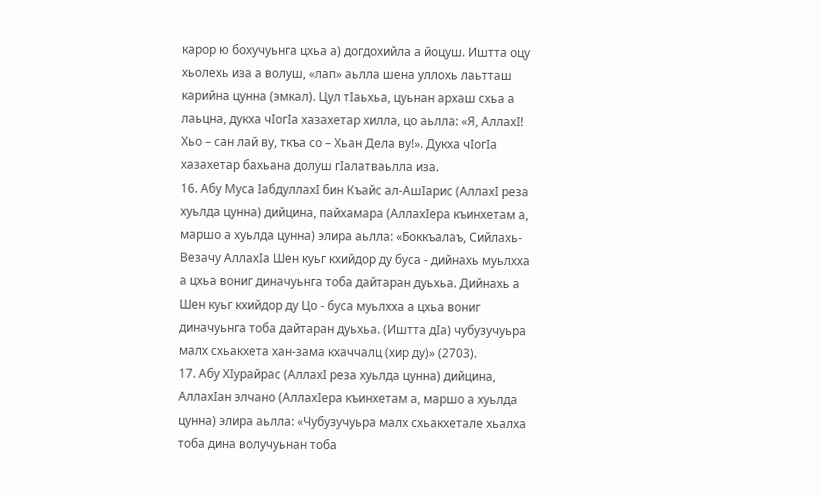карор ю бохучуьнга цхьа а) догдохийла а йоцуш. Иштта оцу хьолехь иза а волуш, «лап» аьлла шена уллохь лаьтташ карийна цунна (эмкал). Цул тIаьхьа, цуьнан архаш схьа а лаьцна, дукха чIогIа хазахетар хилла, цо аьлла: «Я, АллахI! Хьо – сан лай ву, ткъа со – Хьан Дела ву!». Дукха чIогIа хазахетар бахьана долуш гIалатваьлла иза.
16. Абу Муса IабдуллахI бин Къайс ал-АшIарис (АллахI реза хуьлда цунна) дийцина, пайхамара (АллахIера къинхетам а, маршо а хуьлда цунна) элира аьлла: «Боккъалаъ, Сийлахь-Везачу АллахIа Шен куьг кхийдор ду буса - дийнахь муьлхха а цхьа вониг диначуьнга тоба дайтаран дуьхьа. Дийнахь а Шен куьг кхийдор ду Цо - буса муьлхха а цхьа вониг диначуьнга тоба дайтаран дуьхьа. (Иштта дIа) чубузучуьра малх схьакхета хан-зама кхаччалц (хир ду)» (2703).
17. Абу ХIурайрас (АллахI реза хуьлда цунна) дийцина, АллахIан элчано (АллахIера къинхетам а, маршо а хуьлда цунна) элира аьлла: «Чубузучуьра малх схьакхетале хьалха тоба дина волучуьнан тоба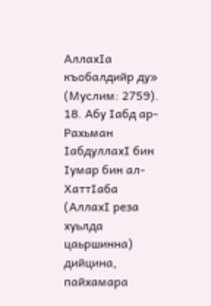АллахIа къобалдийр ду» (Муслим: 2759).
18. Абу Iабд ар-Рахьман IабдуллахI бин Iумар бин ал-ХаттIаба (АллахI реза хуьлда цаьршинна) дийцина, пайхамара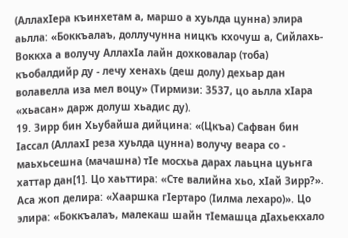(АллахIера къинхетам а, маршо а хуьлда цунна) элира аьлла: «Боккъалаъ, доллучунна ницкъ кхочуш а, Сийлахь-Воккха а волучу АллахIа лайн дохковалар (тоба) къобалдийр ду - лечу хенахь (деш долу) дехьар дан волавелла иза мел воцу» (Тирмизи: 3537, цо аьлла хIара «хьасан» дарж долуш хьадис ду).
19. Зирр бин Хьубайша дийцина: «(Цкъа) Сафван бин Iассал (АллахI реза хуьлда цунна) волучу веара со - маьхьсешна (мачашна) тIе мосхьа дарах лаьцна цуьнга хаттар дан[1]. Цо хаьттира: «Сте валийна хьо, хIай Зирр?». Аса жоп делира: «Хааршка гIертаро (Iилма лехаро)». Цо элира: «Боккъалаъ, малекаш шайн тIемашца дIахьекхало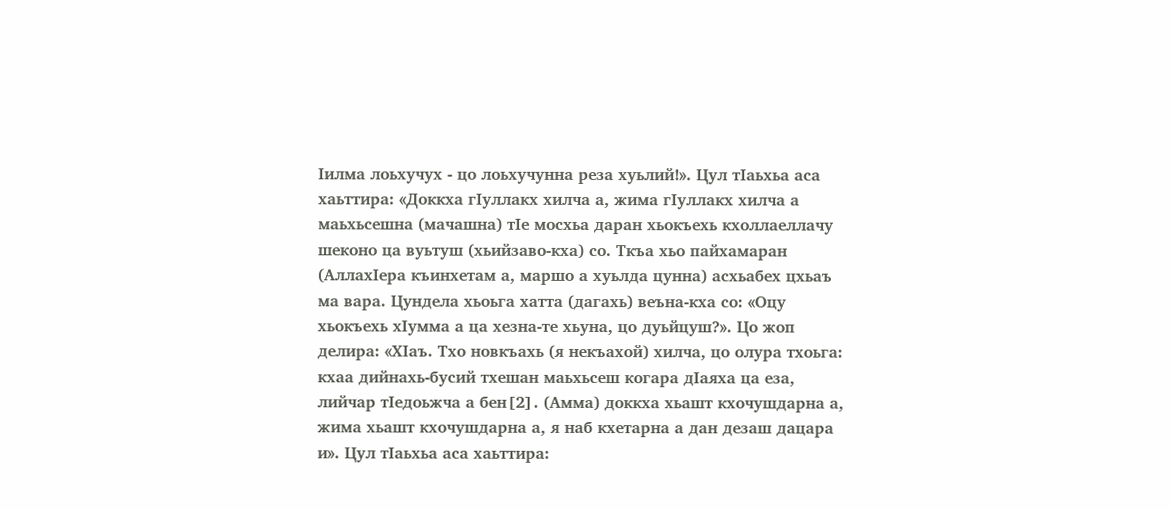Iилма лоьхучух - цо лоьхучунна реза хуьлий!». Цул тIаьхьа аса хаьттира: «Доккха гIуллакх хилча а, жима гIуллакх хилча а маьхьсешна (мачашна) тIе мосхьа даран хьокъехь кхоллаеллачу шеконо ца вуьтуш (хьийзаво-кха) со. Ткъа хьо пайхамаран (АллахIера къинхетам а, маршо а хуьлда цунна) асхьабех цхьаъ ма вара. Цундела хьоьга хатта (дагахь) веъна-кха со: «Оцу хьокъехь хIумма а ца хезна-те хьуна, цо дуьйцуш?». Цо жоп делира: «ХIаъ. Тхо новкъахь (я некъахой) хилча, цо олура тхоьга: кхаа дийнахь-бусий тхешан маьхьсеш когара дIаяха ца еза, лийчар тIедоьжча а бен[2]. (Амма) доккха хьашт кхочушдарна а, жима хьашт кхочушдарна а, я наб кхетарна а дан дезаш дацара и». Цул тIаьхьа аса хаьттира: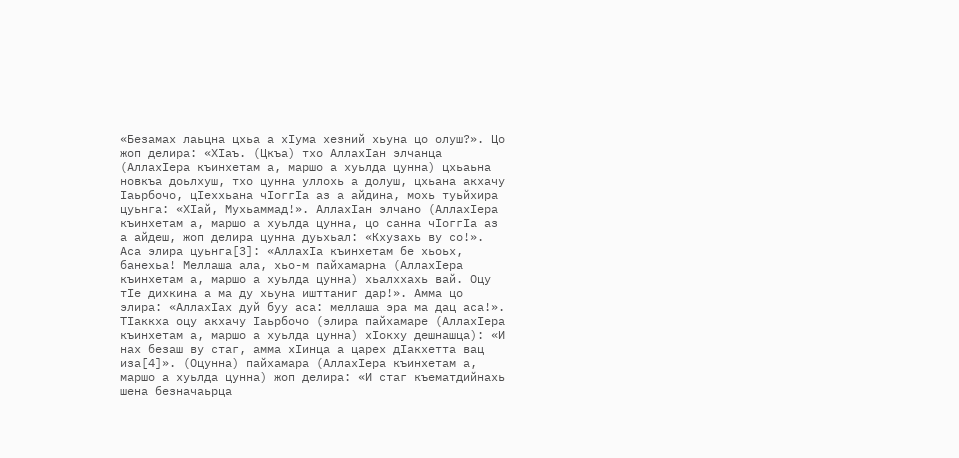«Безамах лаьцна цхьа а хIума хезний хьуна цо олуш?». Цо жоп делира: «ХIаъ. (Цкъа) тхо АллахIан элчанца (АллахIера къинхетам а, маршо а хуьлда цунна) цхьаьна новкъа доьлхуш, тхо цунна уллохь а долуш, цхьана акхачу Iаьрбочо, цIеххьана чIоггIа аз а айдина, мохь туьйхира цуьнга: «ХIай, Мухьаммад!». АллахIан элчано (АллахIера къинхетам а, маршо а хуьлда цунна, цо санна чIоггIа аз а айдеш, жоп делира цунна дуьхьал: «Кхузахь ву со!». Аса элира цуьнга[3]: «АллахIа къинхетам бе хьоьх, банехьа! Меллаша ала, хьо-м пайхамарна (АллахIера къинхетам а, маршо а хуьлда цунна) хьалххахь вай. Оцу тIе дихкина а ма ду хьуна ишттаниг дар!». Амма цо элира: «АллахIах дуй буу аса: меллаша эра ма дац аса!». ТIаккха оцу акхачу Iаьрбочо (элира пайхамаре (АллахIера къинхетам а, маршо а хуьлда цунна) хIокху дешнашца): «И нах безаш ву стаг, амма хIинца а царех дIакхетта вац иза[4]». (Оцунна) пайхамара (АллахIера къинхетам а, маршо а хуьлда цунна) жоп делира: «И стаг къематдийнахь шена безначаьрца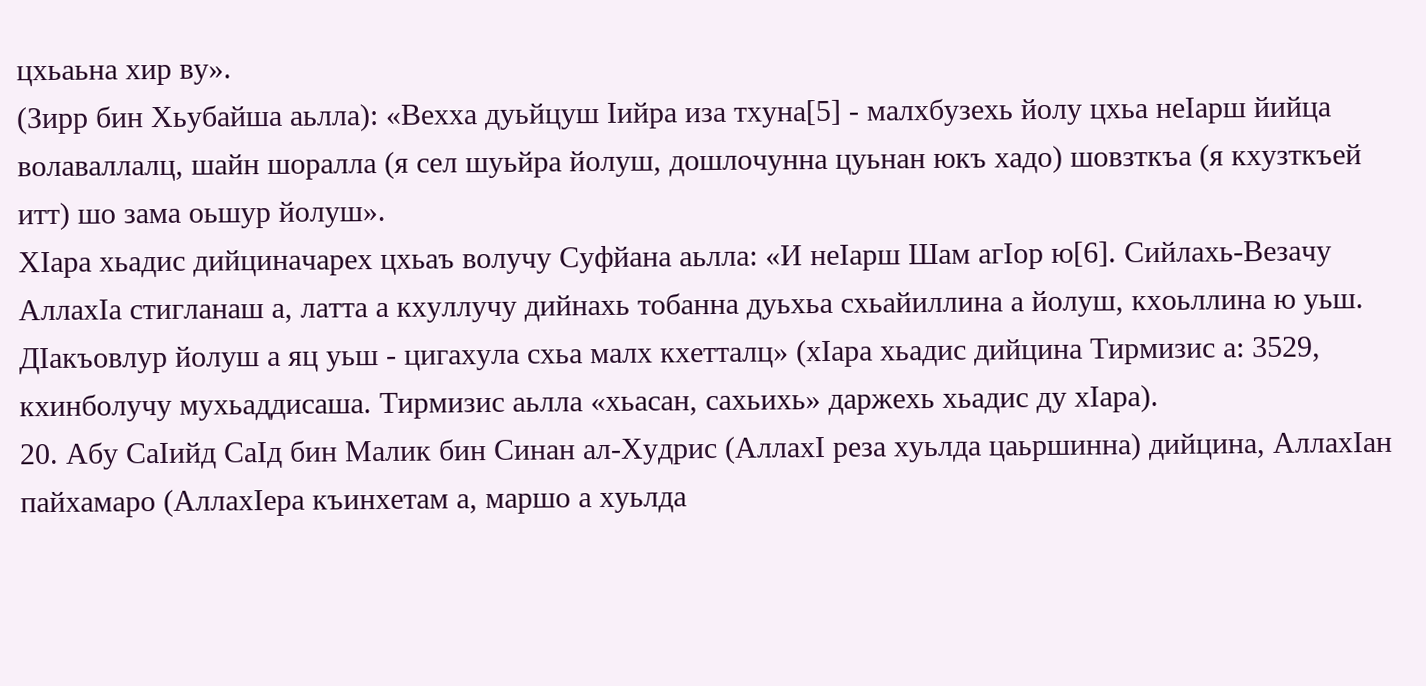цхьаьна хир ву».
(Зирр бин Хьубайша аьлла): «Вехха дуьйцуш Iийра иза тхуна[5] - малхбузехь йолу цхьа неIарш йийца волаваллалц, шайн шоралла (я сел шуьйра йолуш, дошлочунна цуьнан юкъ хадо) шовзткъа (я кхузткъей итт) шо зама оьшур йолуш».
ХIара хьадис дийциначарех цхьаъ волучу Суфйана аьлла: «И неIарш Шам агIор ю[6]. Сийлахь-Везачу АллахIа стигланаш а, латта а кхуллучу дийнахь тобанна дуьхьа схьайиллина а йолуш, кхоьллина ю уьш. ДIакъовлур йолуш а яц уьш - цигахула схьа малх кхетталц» (хIара хьадис дийцина Тирмизис а: 3529, кхинболучу мухьаддисаша. Тирмизис аьлла «хьасан, сахьихь» даржехь хьадис ду хIара).
20. Абу СаIийд СаIд бин Малик бин Синан ал-Худрис (АллахI реза хуьлда цаьршинна) дийцина, АллахIан пайхамаро (АллахIера къинхетам а, маршо а хуьлда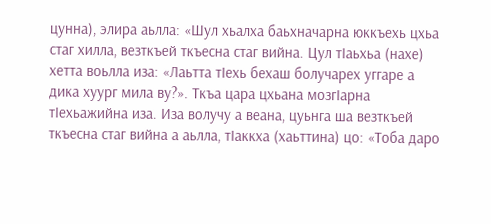цунна), элира аьлла: «Шул хьалха баьхначарна юккъехь цхьа стаг хилла, везткъей ткъесна стаг вийна. Цул тIаьхьа (нахе) хетта воьлла иза: «Лаьтта тIехь бехаш болучарех уггаре а дика хуург мила ву?». Ткъа цара цхьана мозгIарна тIехьажийна иза. Иза волучу а веана, цуьнга ша везткъей ткъесна стаг вийна а аьлла, тIаккха (хаьттина) цо: «Тоба даро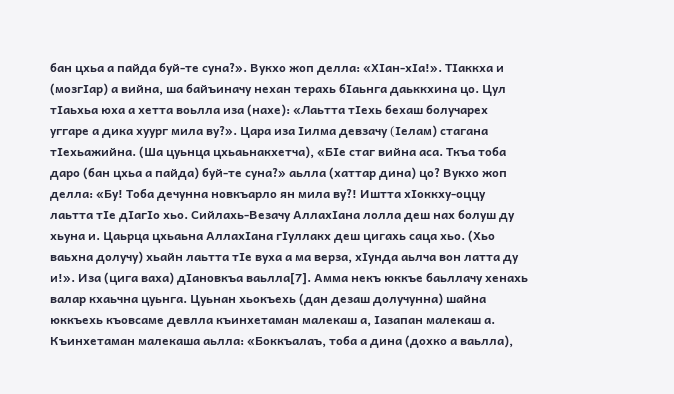бан цхьа а пайда буй-те суна?». Вукхо жоп делла: «ХIан-хIа!». ТIаккха и (мозгIар) а вийна, ша байъиначу нехан терахь бIаьнга даьккхина цо. Цул тIаьхьа юха а хетта воьлла иза (нахе): «Лаьтта тIехь бехаш болучарех уггаре а дика хуург мила ву?». Цара иза Iилма девзачу (Iелам) стагана тIехьажийна. (Ша цуьнца цхьаьнакхетча), «БIе стаг вийна аса. Ткъа тоба даро (бан цхьа а пайда) буй-те суна?» аьлла (хаттар дина) цо? Вукхо жоп делла: «Бу! Тоба дечунна новкъарло ян мила ву?! Иштта хIоккху-оццу лаьтта тIе дIагIо хьо. Сийлахь-Везачу АллахIана лолла деш нах болуш ду хьуна и. Цаьрца цхьаьна АллахIана гIуллакх деш цигахь саца хьо. (Хьо ваьхна долучу) хьайн лаьтта тIе вуха а ма верза, хIунда аьлча вон латта ду и!». Иза (цига ваха) дIановкъа ваьлла[7]. Амма некъ юккъе баьллачу хенахь валар кхаьчна цуьнга. Цуьнан хьокъехь (дан дезаш долучунна) шайна юккъехь къовсаме девлла къинхетаман малекаш а, Iазапан малекаш а. Къинхетаман малекаша аьлла: «Боккъалаъ, тоба а дина (дохко а ваьлла),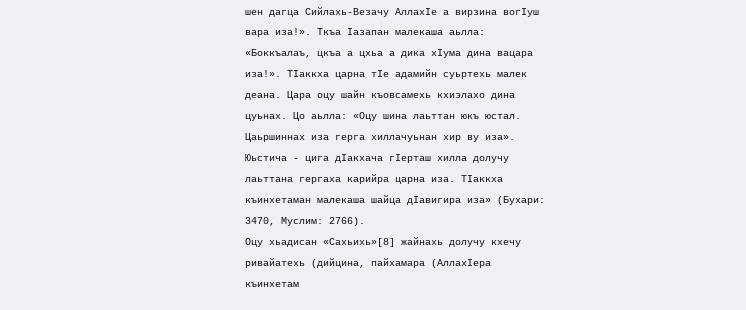шен дагца Сийлахь-Везачу АллахIе а вирзина вогIуш вара иза!». Ткъа Iазапан малекаша аьлла: «Боккъалаъ, цкъа а цхьа а дика хIума дина вацара иза!». ТIаккха царна тIе адамийн суьртехь малек деана. Цара оцу шайн къовсамехь кхиэлахо дина цуьнах. Цо аьлла: «Оцу шина лаьттан юкъ юстал. Цаьршиннах иза герга хиллачуьнан хир ву иза». Юьстича - цига дIакхача гIерташ хилла долучу лаьттана гергаха карийра царна иза. ТIаккха къинхетаман малекаша шайца дIавигира иза» (Бухари: 3470, Муслим: 2766).
Оцу хьадисан «Сахьихь»[8] жайнахь долучу кхечу ривайатехь (дийцина, пайхамара (АллахIера къинхетам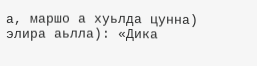а, маршо а хуьлда цунна) элира аьлла): «Дика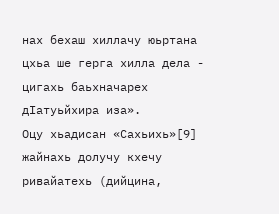нах бехаш хиллачу юьртана цхьа ше герга хилла дела - цигахь баьхначарех дIатуьйхира иза».
Оцу хьадисан «Сахьихь»[9] жайнахь долучу кхечу ривайатехь (дийцина,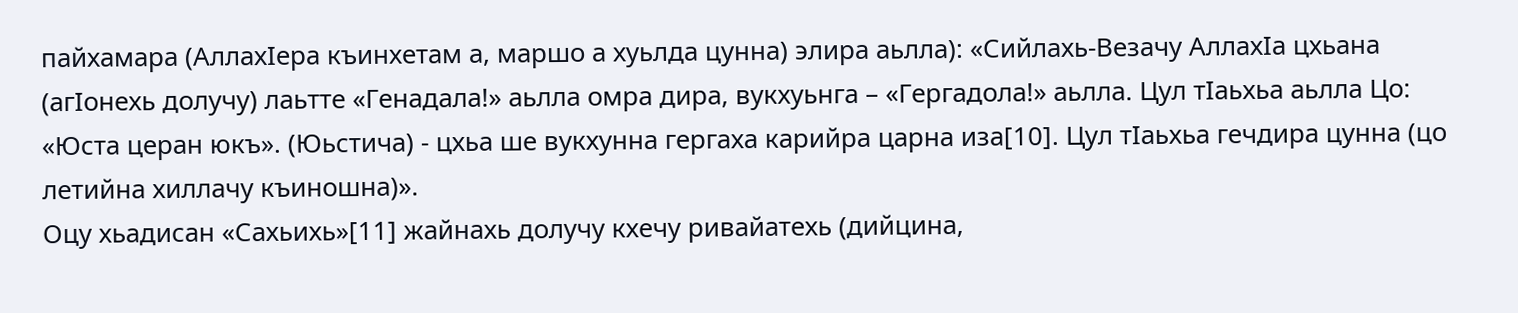пайхамара (АллахIера къинхетам а, маршо а хуьлда цунна) элира аьлла): «Сийлахь-Везачу АллахIа цхьана (агIонехь долучу) лаьтте «Генадала!» аьлла омра дира, вукхуьнга – «Гергадола!» аьлла. Цул тIаьхьа аьлла Цо: «Юста церан юкъ». (Юьстича) - цхьа ше вукхунна гергаха карийра царна иза[10]. Цул тIаьхьа гечдира цунна (цо летийна хиллачу къиношна)».
Оцу хьадисан «Сахьихь»[11] жайнахь долучу кхечу ривайатехь (дийцина,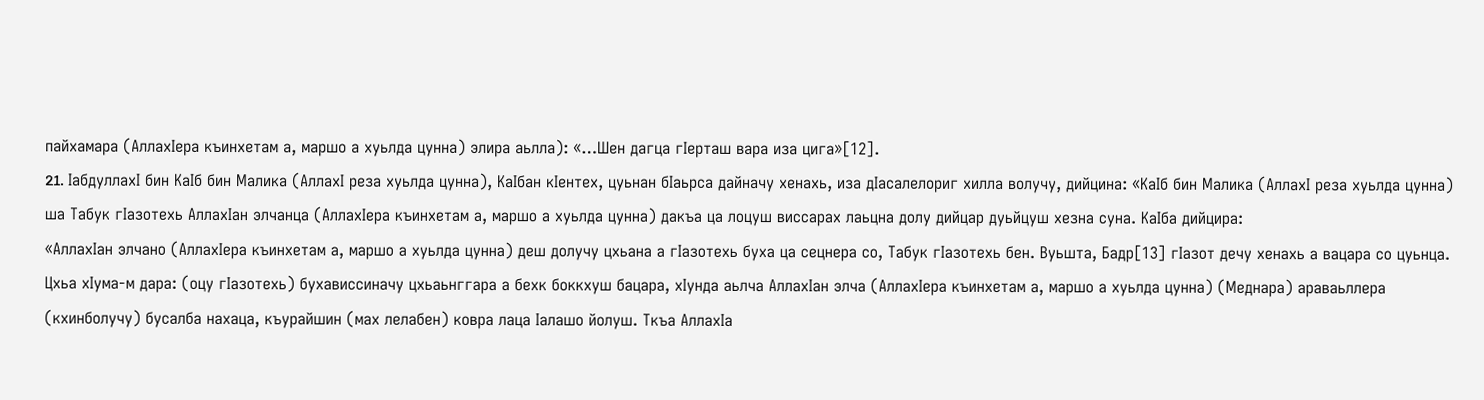пайхамара (АллахIера къинхетам а, маршо а хуьлда цунна) элира аьлла): «…Шен дагца гIерташ вара иза цига»[12].
21. IабдуллахI бин КаIб бин Малика (АллахI реза хуьлда цунна), КаIбан кIентех, цуьнан бIаьрса дайначу хенахь, иза дIасалелориг хилла волучу, дийцина: «КаIб бин Малика (АллахI реза хуьлда цунна) ша Табук гIазотехь АллахIан элчанца (АллахIера къинхетам а, маршо а хуьлда цунна) дакъа ца лоцуш виссарах лаьцна долу дийцар дуьйцуш хезна суна. КаIба дийцира:
«АллахIан элчано (АллахIера къинхетам а, маршо а хуьлда цунна) деш долучу цхьана а гIазотехь буха ца сецнера со, Табук гIазотехь бен. Вуьшта, Бадр[13] гIазот дечу хенахь а вацара со цуьнца. Цхьа хIума-м дара: (оцу гIазотехь) бухависсиначу цхьаьнггара а бехк боккхуш бацара, хIунда аьлча АллахIан элча (АллахIера къинхетам а, маршо а хуьлда цунна) (Меднара) араваьллера (кхинболучу) бусалба нахаца, къурайшин (мах лелабен) ковра лаца Iалашо йолуш. Ткъа АллахIа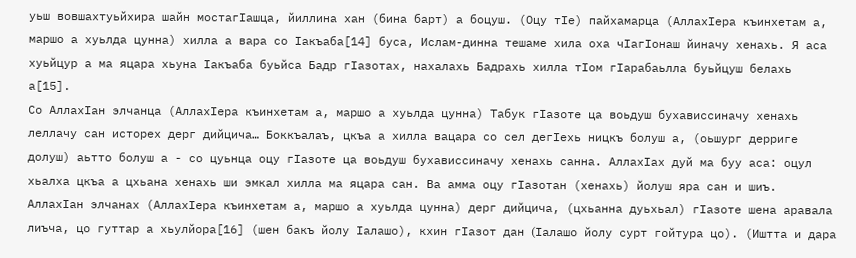уьш вовшахтуьйхира шайн мостагIашца, йиллина хан (бина барт) а боцуш. (Оцу тIе) пайхамарца (АллахIера къинхетам а, маршо а хуьлда цунна) хилла а вара со Iакъаба[14] буса, Ислам-динна тешаме хила оха чIагIонаш йиначу хенахь. Я аса хуьйцур а ма яцара хьуна Iакъаба буьйса Бадр гIазотах, нахалахь Бадрахь хилла тIом гIарабаьлла буьйцуш белахь а[15].
Со АллахIан элчанца (АллахIера къинхетам а, маршо а хуьлда цунна) Табук гIазоте ца воьдуш бухависсиначу хенахь леллачу сан исторех дерг дийцича… Боккъалаъ, цкъа а хилла вацара со сел дегIехь ницкъ болуш а, (оьшург дерриге долуш) аьтто болуш а - со цуьнца оцу гIазоте ца воьдуш бухависсиначу хенахь санна. АллахIах дуй ма буу аса: оцул хьалха цкъа а цхьана хенахь ши эмкал хилла ма яцара сан. Ва амма оцу гIазотан (хенахь) йолуш яра сан и шиъ. АллахIан элчанах (АллахIера къинхетам а, маршо а хуьлда цунна) дерг дийцича, (цхьанна дуьхьал) гIазоте шена аравала лиъча, цо гуттар а хьулйора[16] (шен бакъ йолу Iалашо), кхин гIазот дан (Iалашо йолу сурт гойтура цо). (Иштта и дара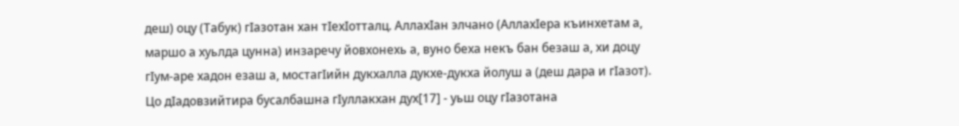деш) оцу (Табук) гIазотан хан тIехIотталц. АллахIан элчано (АллахIера къинхетам а, маршо а хуьлда цунна) инзаречу йовхонехь а, вуно беха некъ бан безаш а, хи доцу гIум-аре хадон езаш а, мостагIийн дукхалла дукхе-дукха йолуш а (деш дара и гIазот). Цо дIадовзийтира бусалбашна гIуллакхан дух[17] - уьш оцу гIазотана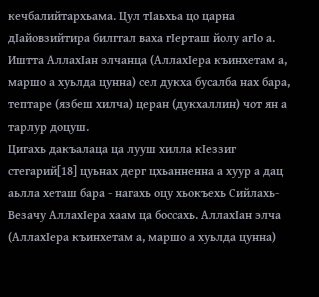кечбалийтархьама. Цул тIаьхьа цо царна дIайовзийтира билггал ваха гIерташ йолу агIо а. Иштта АллахIан элчанца (АллахIера къинхетам а, маршо а хуьлда цунна) сел дукха бусалба нах бара, тептаре (язбеш хилча) церан (дукхаллин) чот ян а тарлур доцуш.
Цигахь дакъалаца ца лууш хилла кIеззиг стегарий[18] цуьнах дерг цхьанненна а хуур а дац аьлла хеташ бара - нагахь оцу хьокъехь Сийлахь-Везачу АллахIера хаам ца боссахь. АллахIан элча (АллахIера къинхетам а, маршо а хуьлда цунна)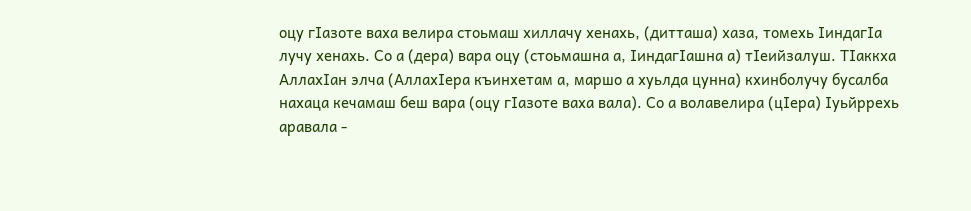оцу гIазоте ваха велира стоьмаш хиллачу хенахь, (дитташа) хаза, томехь IиндагIа лучу хенахь. Со а (дера) вара оцу (стоьмашна а, IиндагIашна а) тIеийзалуш. ТIаккха АллахIан элча (АллахIера къинхетам а, маршо а хуьлда цунна) кхинболучу бусалба нахаца кечамаш беш вара (оцу гIазоте ваха вала). Со а волавелира (цIера) Iуьйррехь аравала -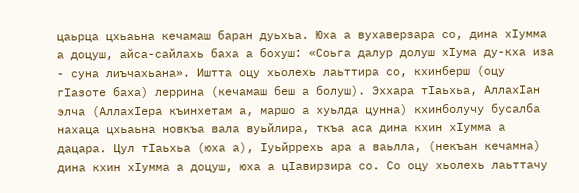цаьрца цхьаьна кечамаш баран дуьхьа. Юха а вухаверзара со, дина хIумма а доцуш, айса-сайлахь баха а бохуш: «Соьга далур долуш хIума ду-кха иза - суна лиъчахьана». Иштта оцу хьолехь лаьттира со, кхинберш (оцу гIазоте баха) леррина (кечамаш беш а болуш). Эххара тIаьхьа, АллахIан элча (АллахIера къинхетам а, маршо а хуьлда цунна) кхинболучу бусалба нахаца цхьаьна новкъа вала вуьйлира, ткъа аса дина кхин хIумма а дацара. Цул тIаьхьа (юха а), Iуьйррехь ара а ваьлла, (некъан кечамна) дина кхин хIумма а доцуш, юха а цIавирзира со. Со оцу хьолехь лаьттачу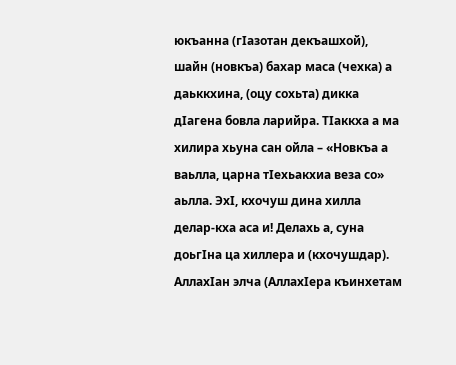юкъанна (гIазотан декъашхой), шайн (новкъа) бахар маса (чехка) а даьккхина, (оцу сохьта) дикка дIагена бовла ларийра. ТIаккха а ма хилира хьуна сан ойла – «Новкъа а ваьлла, царна тIехьакхиа веза со» аьлла. ЭхI, кхочуш дина хилла делар-кха аса и! Делахь а, суна доьгIна ца хиллера и (кхочушдар). АллахIан элча (АллахIера къинхетам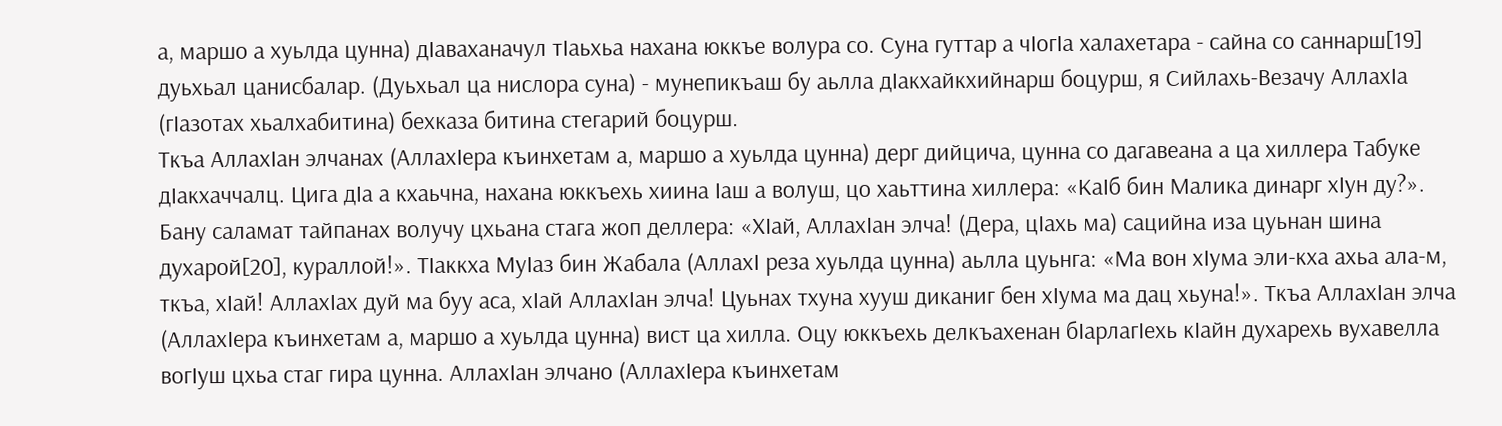а, маршо а хуьлда цунна) дIаваханачул тIаьхьа нахана юккъе волура со. Суна гуттар а чIогIа халахетара - сайна со саннарш[19] дуьхьал цанисбалар. (Дуьхьал ца нислора суна) - мунепикъаш бу аьлла дIакхайкхийнарш боцурш, я Сийлахь-Везачу АллахIа (гIазотах хьалхабитина) бехказа битина стегарий боцурш.
Ткъа АллахIан элчанах (АллахIера къинхетам а, маршо а хуьлда цунна) дерг дийцича, цунна со дагавеана а ца хиллера Табуке дIакхаччалц. Цига дIа а кхаьчна, нахана юккъехь хиина Iаш а волуш, цо хаьттина хиллера: «КаIб бин Малика динарг хIун ду?». Бану саламат тайпанах волучу цхьана стага жоп деллера: «ХIай, АллахIан элча! (Дера, цIахь ма) сацийна иза цуьнан шина духарой[20], кураллой!». ТIаккха МуIаз бин Жабала (АллахI реза хуьлда цунна) аьлла цуьнга: «Ма вон хIума эли-кха ахьа ала-м, ткъа, хIай! АллахIах дуй ма буу аса, хIай АллахIан элча! Цуьнах тхуна хууш диканиг бен хIума ма дац хьуна!». Ткъа АллахIан элча (АллахIера къинхетам а, маршо а хуьлда цунна) вист ца хилла. Оцу юккъехь делкъахенан бIарлагIехь кIайн духарехь вухавелла вогIуш цхьа стаг гира цунна. АллахIан элчано (АллахIера къинхетам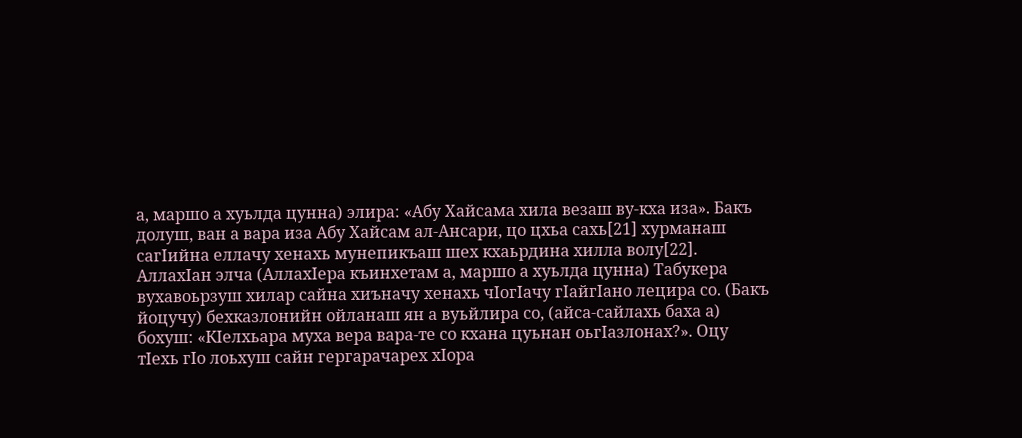а, маршо а хуьлда цунна) элира: «Абу Хайсама хила везаш ву-кха иза». Бакъ долуш, ван а вара иза Абу Хайсам ал-Ансари, цо цхьа сахь[21] хурманаш сагIийна еллачу хенахь мунепикъаш шех кхаьрдина хилла волу[22].
АллахIан элча (АллахIера къинхетам а, маршо а хуьлда цунна) Табукера вухавоьрзуш хилар сайна хиъначу хенахь чIогIачу гIайгIано лецира со. (Бакъ йоцучу) бехказлонийн ойланаш ян а вуьйлира со, (айса-сайлахь баха а) бохуш: «КIелхьара муха вера вара-те со кхана цуьнан оьгIазлонах?». Оцу тIехь гIо лоьхуш сайн гергарачарех хIора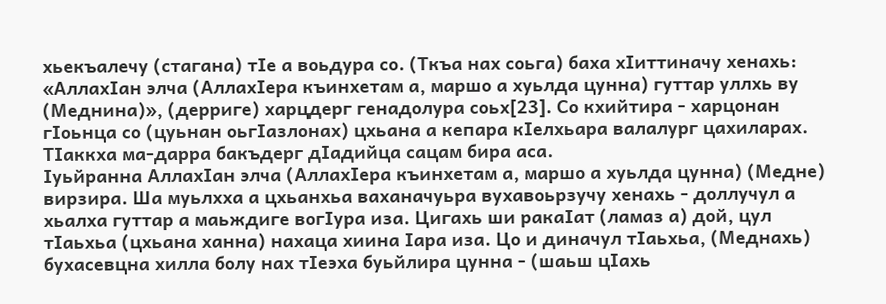хьекъалечу (стагана) тIе а воьдура со. (Ткъа нах соьга) баха хIиттиначу хенахь: «АллахIан элча (АллахIера къинхетам а, маршо а хуьлда цунна) гуттар уллхь ву (Меднина)», (дерриге) харцдерг генадолура соьх[23]. Со кхийтира - харцонан гIоьнца со (цуьнан оьгIазлонах) цхьана а кепара кIелхьара валалург цахиларах. ТIаккха ма-дарра бакъдерг дIадийца сацам бира аса.
Iуьйранна АллахIан элча (АллахIера къинхетам а, маршо а хуьлда цунна) (Медне) вирзира. Ша муьлхха а цхьанхьа ваханачуьра вухавоьрзучу хенахь - доллучул а хьалха гуттар а маьждиге вогIура иза. Цигахь ши ракаIат (ламаз а) дой, цул тIаьхьа (цхьана ханна) нахаца хиина Iара иза. Цо и диначул тIаьхьа, (Меднахь) бухасевцна хилла болу нах тIеэха буьйлира цунна - (шаьш цIахь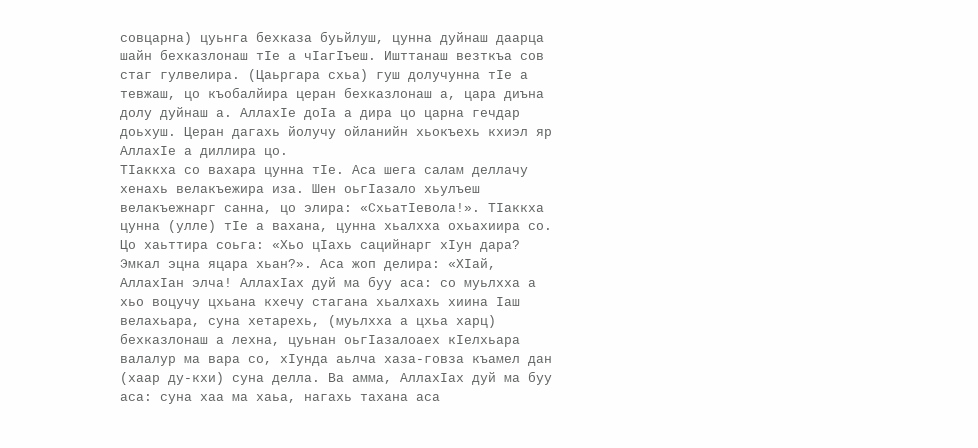совцарна) цуьнга бехказа буьйлуш, цунна дуйнаш даарца шайн бехказлонаш тIе а чIагIъеш. Ишттанаш везткъа сов стаг гулвелира. (Цаьргара схьа) гуш долучунна тIе а тевжаш, цо къобалйира церан бехказлонаш а, цара диъна долу дуйнаш а. АллахIе доIа а дира цо царна гечдар доьхуш. Церан дагахь йолучу ойланийн хьокъехь кхиэл яр АллахIе а диллира цо.
ТIаккха со вахара цунна тIе. Аса шега салам деллачу хенахь велакъежира иза. Шен оьгIазало хьулъеш велакъежнарг санна, цо элира: «СхьатIевола!». ТIаккха цунна (улле) тIе а вахана, цунна хьалхха охьахиира со. Цо хаьттира соьга: «Хьо цIахь сацийнарг хIун дара? Эмкал эцна яцара хьан?». Аса жоп делира: «ХIай, АллахIан элча! АллахIах дуй ма буу аса: со муьлхха а хьо воцучу цхьана кхечу стагана хьалхахь хиина Iаш велахьара, суна хетарехь, (муьлхха а цхьа харц) бехказлонаш а лехна, цуьнан оьгIазалоаех кIелхьара валалур ма вара со, хIунда аьлча хаза-говза къамел дан (хаар ду-кхи) суна делла. Ва амма, АллахIах дуй ма буу аса: суна хаа ма хаьа, нагахь тахана аса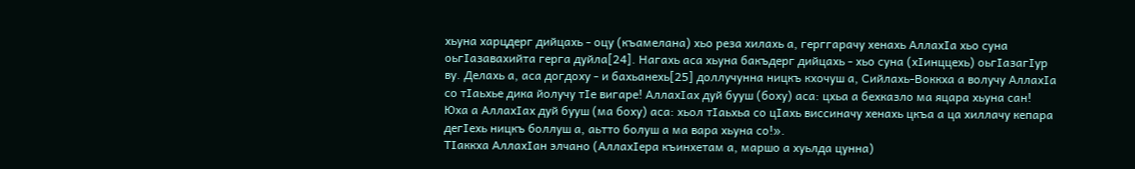хьуна харцдерг дийцахь - оцу (къамелана) хьо реза хилахь а, герггарачу хенахь АллахIа хьо суна оьгIазавахийта герга дуйла[24]. Нагахь аса хьуна бакъдерг дийцахь - хьо суна (хIинццехь) оьгIазагIур ву. Делахь а, аса догдоху - и бахьанехь[25] доллучунна ницкъ кхочуш а, Сийлахь-Воккха а волучу АллахIа со тIаьхье дика йолучу тIе вигаре! АллахIах дуй бууш (боху) аса: цхьа а бехказло ма яцара хьуна сан! Юха а АллахIах дуй бууш (ма боху) аса: хьол тIаьхьа со цIахь виссиначу хенахь цкъа а ца хиллачу кепара дегIехь ницкъ боллуш а, аьтто болуш а ма вара хьуна со!».
ТIаккха АллахIан элчано (АллахIера къинхетам а, маршо а хуьлда цунна)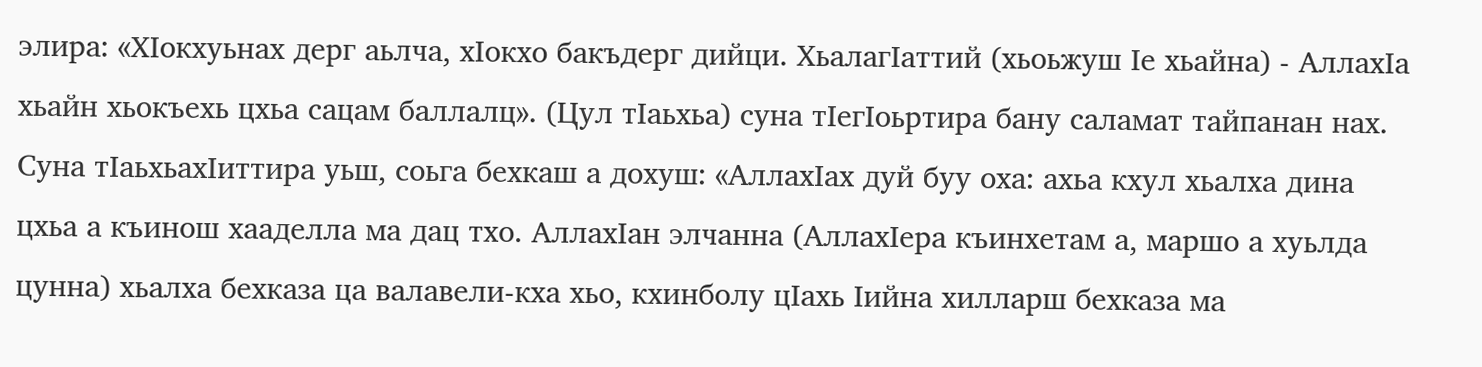элира: «ХIокхуьнах дерг аьлча, хIокхо бакъдерг дийци. ХьалагIаттий (хьоьжуш Iе хьайна) - АллахIа хьайн хьокъехь цхьа сацам баллалц». (Цул тIаьхьа) суна тIегIоьртира бану саламат тайпанан нах. Суна тIаьхьахIиттира уьш, соьга бехкаш а дохуш: «АллахIах дуй буу оха: ахьа кхул хьалха дина цхьа а къинош хааделла ма дац тхо. АллахIан элчанна (АллахIера къинхетам а, маршо а хуьлда цунна) хьалха бехказа ца валавели-кха хьо, кхинболу цIахь Iийна хилларш бехказа ма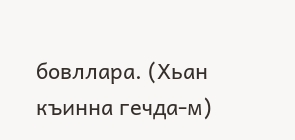бовллара. (Хьан къинна гечда-м)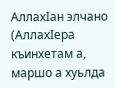АллахIан элчано (АллахIера къинхетам а, маршо а хуьлда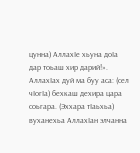цунна) АллахIе хьуна доIа дар тоьаш хир дарий!».
АллахIах дуй ма буу аса: (сел чIогIа) бехкаш дехира цара соьгара. (Эххара тIаьхьа) вуханехьа АллахIан элчанна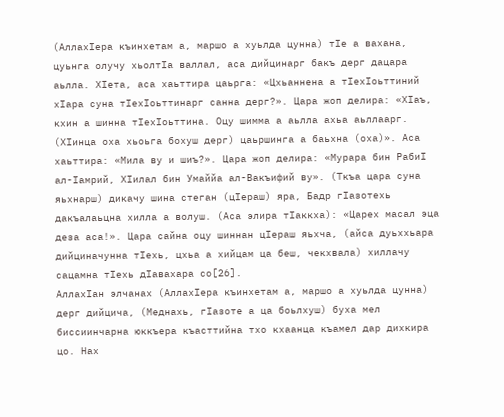(АллахIера къинхетам а, маршо а хуьлда цунна) тIе а вахана, цуьнга олучу хьолтIа валлал, аса дийцинарг бакъ дерг дацара аьлла. ХIета, аса хаьттира цаьрга: «Цхьаннена а тIехIоьттиний хIара суна тIехIоьттинарг санна дерг?». Цара жоп делира: «ХIаъ, кхин а шинна тIехIоьттина. Оцу шимма а аьлла ахьа аьллаарг. (ХIинца оха хьоьга бохуш дерг) цаьршинга а баьхна (оха)». Аса хаьттира: «Мила ву и шиъ?». Цара жоп делира: «Мурара бин РабиI ал-Iамрий, ХIилал бин Умаййа ал-Вакъифий ву». (Ткъа цара суна яьхнарш) дикачу шина стеган (цIераш) яра, Бадр гIазотехь дакъалаьцна хилла а волуш. (Аса элира тIаккха): «Царех масал эца деза аса!». Цара сайна оцу шиннан цIераш яьхча, (айса дуьххьара дийциначунна тIехь, цхьа а хийцам ца беш, чекхвала) хиллачу сацамна тIехь дIавахара со[26].
АллахIан элчанах (АллахIера къинхетам а, маршо а хуьлда цунна) дерг дийцича, (Меднахь, гIазоте а ца боьлхуш) буха мел биссиинчарна юккъера къасттийна тхо кхаанца къамел дар дихкира цо. Нах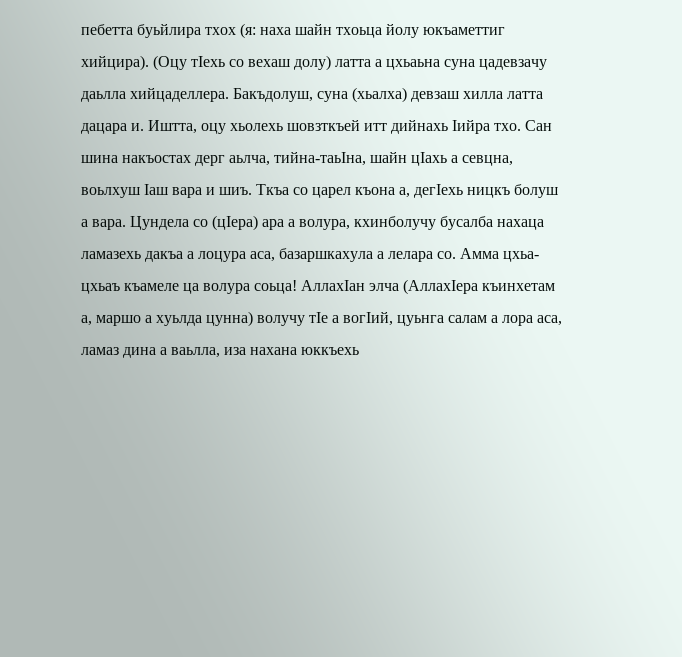пебетта буьйлира тхох (я: наха шайн тхоьца йолу юкъаметтиг хийцира). (Оцу тIехь со вехаш долу) латта а цхьаьна суна цадевзачу даьлла хийцаделлера. Бакъдолуш, суна (хьалха) девзаш хилла латта дацара и. Иштта, оцу хьолехь шовзткъей итт дийнахь Iийра тхо. Сан шина накъостах дерг аьлча, тийна-таьIна, шайн цIахь а севцна, воьлхуш Iаш вара и шиъ. Ткъа со царел къона а, дегIехь ницкъ болуш а вара. Цундела со (цIера) ара а волура, кхинболучу бусалба нахаца ламазехь дакъа а лоцура аса, базаршкахула а лелара со. Амма цхьа-цхьаъ къамеле ца волура соьца! АллахIан элча (АллахIера къинхетам а, маршо а хуьлда цунна) волучу тIе а вогIий, цуьнга салам а лора аса, ламаз дина а ваьлла, иза нахана юккъехь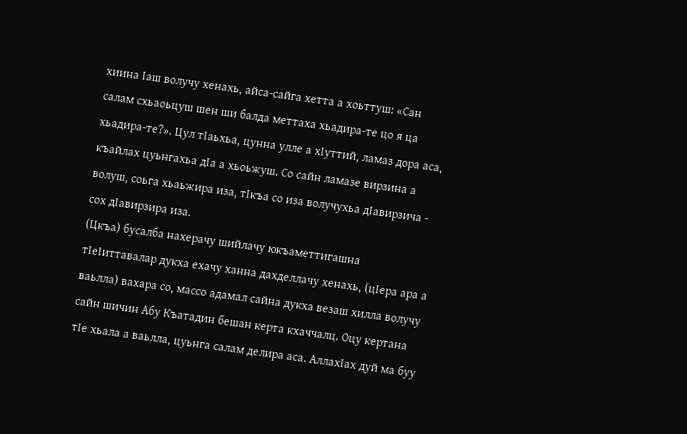хиина Iаш волучу хенахь, айса-сайга хетта а хоьттуш: «Сан салам схьаоьцуш шен ши балда меттаха хьадира-те цо я ца хьадира-те?». Цул тIаьхьа, цунна улле а хIуттий, ламаз дора аса, къайлах цуьнгахьа дIа а хьоьжуш. Со сайн ламазе вирзина а волуш, соьга хьаьжира иза, тIкъа со иза волучухьа дIавирзича - сох дIавирзира иза.
(Цкъа) бусалба нахерачу шийлачу юкъаметтигашна тIеIиттавалар дукха ехачу ханна дахделлачу хенахь, (цIера ара а ваьлла) вахара со, массо адамал сайна дукха везаш хилла волучу сайн шичин Абу Къатадин бешан керта кхаччалц. Оцу кертана тIе хьала а ваьлла, цуьнга салам делира аса. АллахIах дуй ма буу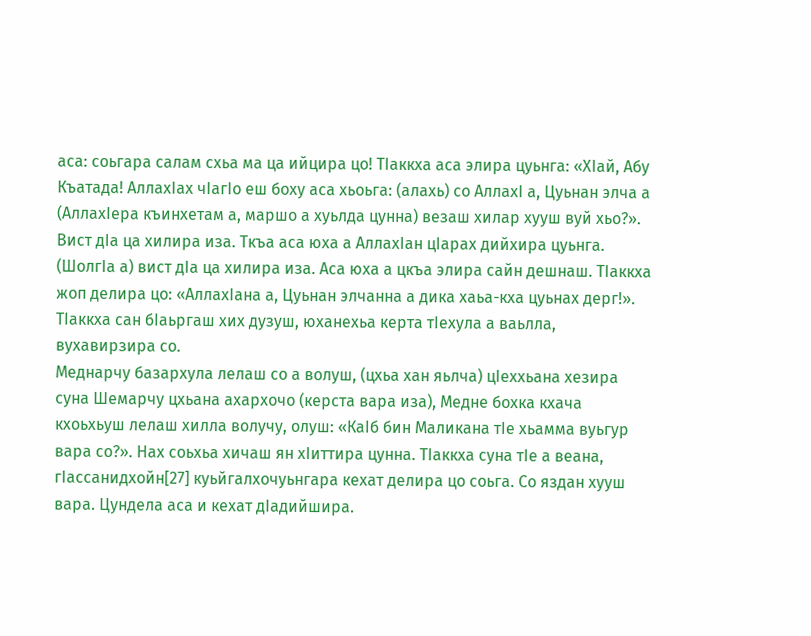аса: соьгара салам схьа ма ца ийцира цо! ТIаккха аса элира цуьнга: «ХIай, Абу Къатада! АллахIах чIагIо еш боху аса хьоьга: (алахь) со АллахI а, Цуьнан элча а (АллахIера къинхетам а, маршо а хуьлда цунна) везаш хилар хууш вуй хьо?». Вист дIа ца хилира иза. Ткъа аса юха а АллахIан цIарах дийхира цуьнга. (ШолгIа а) вист дIа ца хилира иза. Аса юха а цкъа элира сайн дешнаш. ТIаккха жоп делира цо: «АллахIана а, Цуьнан элчанна а дика хаьа-кха цуьнах дерг!». ТIаккха сан бIаьргаш хих дузуш, юханехьа керта тIехула а ваьлла, вухавирзира со.
Меднарчу базархула лелаш со а волуш, (цхьа хан яьлча) цIеххьана хезира суна Шемарчу цхьана ахархочо (керста вара иза), Медне бохка кхача кхоьхьуш лелаш хилла волучу, олуш: «КаIб бин Маликана тIе хьамма вуьгур вара со?». Нах соьхьа хичаш ян хIиттира цунна. ТIаккха суна тIе а веана, гIассанидхойн[27] куьйгалхочуьнгара кехат делира цо соьга. Со яздан хууш вара. Цундела аса и кехат дIадийшира.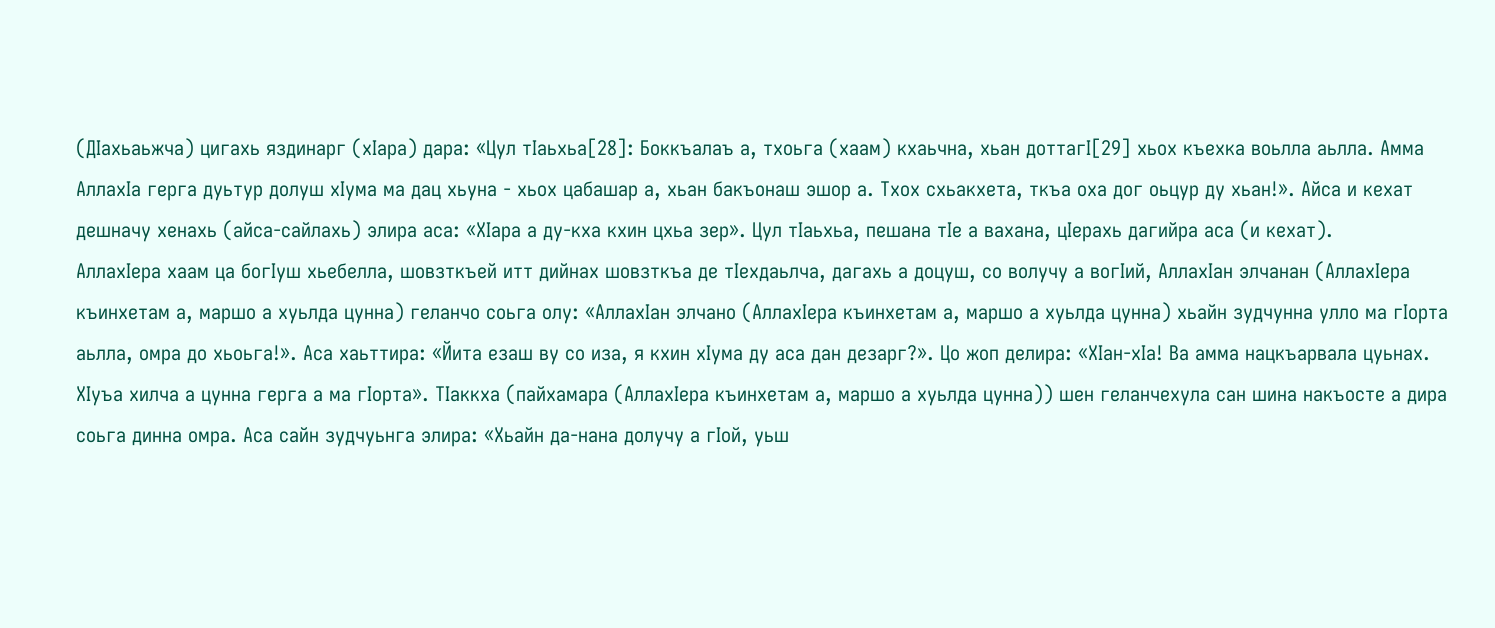(ДIахьаьжча) цигахь яздинарг (хIара) дара: «Цул тIаьхьа[28]: Боккъалаъ а, тхоьга (хаам) кхаьчна, хьан доттагI[29] хьох къехка воьлла аьлла. Амма АллахIа герга дуьтур долуш хIума ма дац хьуна - хьох цабашар а, хьан бакъонаш эшор а. Тхох схьакхета, ткъа оха дог оьцур ду хьан!». Айса и кехат дешначу хенахь (айса-сайлахь) элира аса: «ХIара а ду-кха кхин цхьа зер». Цул тIаьхьа, пешана тIе а вахана, цIерахь дагийра аса (и кехат).
АллахIера хаам ца богIуш хьебелла, шовзткъей итт дийнах шовзткъа де тIехдаьлча, дагахь а доцуш, со волучу а вогIий, АллахIан элчанан (АллахIера къинхетам а, маршо а хуьлда цунна) геланчо соьга олу: «АллахIан элчано (АллахIера къинхетам а, маршо а хуьлда цунна) хьайн зудчунна улло ма гIорта аьлла, омра до хьоьга!». Аса хаьттира: «Йита езаш ву со иза, я кхин хIума ду аса дан дезарг?». Цо жоп делира: «ХIан-хIа! Ва амма нацкъарвала цуьнах. ХIуъа хилча а цунна герга а ма гIорта». ТIаккха (пайхамара (АллахIера къинхетам а, маршо а хуьлда цунна)) шен геланчехула сан шина накъосте а дира соьга динна омра. Аса сайн зудчуьнга элира: «Хьайн да-нана долучу а гIой, уьш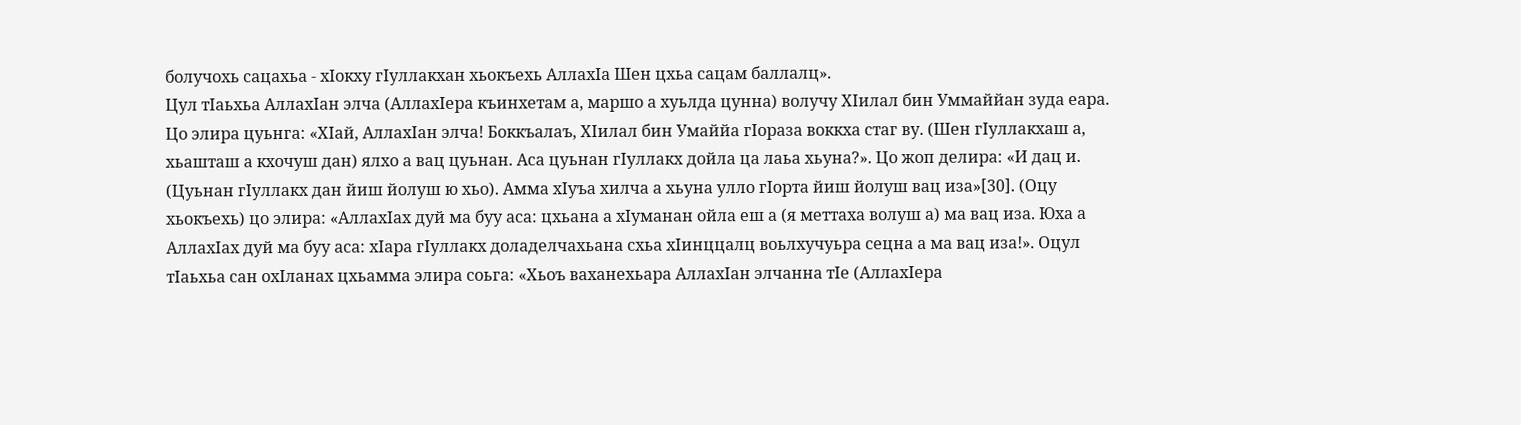болучохь сацахьа - хIокху гIуллакхан хьокъехь АллахIа Шен цхьа сацам баллалц».
Цул тIаьхьа АллахIан элча (АллахIера къинхетам а, маршо а хуьлда цунна) волучу ХIилал бин Уммаййан зуда еара. Цо элира цуьнга: «ХIай, АллахIан элча! Боккъалаъ, ХIилал бин Умаййа гIораза воккха стаг ву. (Шен гIуллакхаш а, хьашташ а кхочуш дан) ялхо а вац цуьнан. Аса цуьнан гIуллакх дойла ца лаьа хьуна?». Цо жоп делира: «И дац и. (Цуьнан гIуллакх дан йиш йолуш ю хьо). Амма хIуъа хилча а хьуна улло гIорта йиш йолуш вац иза»[30]. (Оцу хьокъехь) цо элира: «АллахIах дуй ма буу аса: цхьана а хIуманан ойла еш а (я меттаха волуш а) ма вац иза. Юха а АллахIах дуй ма буу аса: хIара гIуллакх доладелчахьана схьа хIинццалц воьлхучуьра сецна а ма вац иза!». Оцул тIаьхьа сан охIланах цхьамма элира соьга: «Хьоъ ваханехьара АллахIан элчанна тIе (АллахIера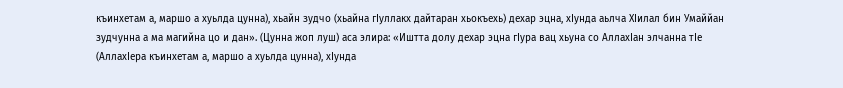къинхетам а, маршо а хуьлда цунна), хьайн зудчо (хьайна гIуллакх дайтаран хьокъехь) дехар эцна, хIунда аьлча ХIилал бин Умаййан зудчунна а ма магийна цо и дан». (Цунна жоп луш) аса элира: «Иштта долу дехар эцна гIура вац хьуна со АллахIан элчанна тIе (АллахIера къинхетам а, маршо а хуьлда цунна), хIунда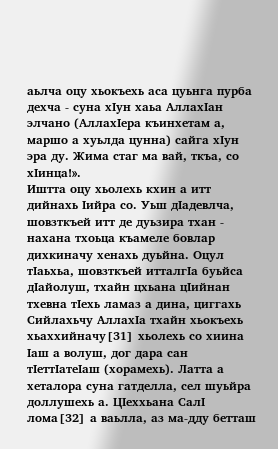аьлча оцу хьокъехь аса цуьнга пурба дехча - суна хIун хаьа АллахIан элчано (АллахIера къинхетам а, маршо а хуьлда цунна) сайга хIун эра ду. Жима стаг ма вай, ткъа, со хIинца!».
Иштта оцу хьолехь кхин а итт дийнахь Iийра со. Уьш дIадевлча, шовзткъей итт де дуьзира тхан - нахана тхоьца къамеле бовлар дихкиначу хенахь дуьйна. Оцул тIаьхьа, шовзткъей итталгIа буьйса дIайолуш, тхайн цхьана цIийнан тхевна тIехь ламаз а дина, циггахь Сийлахьчу АллахIа тхайн хьокъехь хьаххийначу[31] хьолехь со хиина Iаш а волуш, дог дара сан тIеттIатеIаш (хорамехь). Латта а хеталора суна гатделла, сел шуьйра доллушехь а. ЦIеххьана СалI лома[32] а ваьлла, аз ма-дду бетташ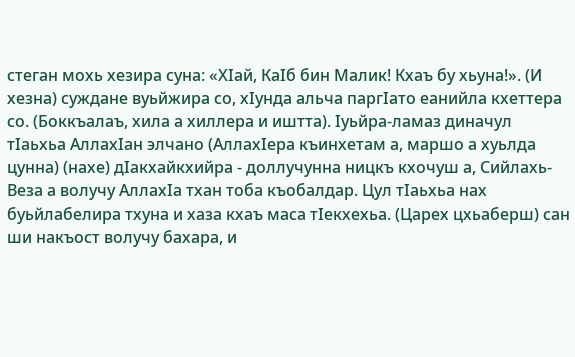стеган мохь хезира суна: «ХIай, КаIб бин Малик! Кхаъ бу хьуна!». (И хезна) суждане вуьйжира со, хIунда альча паргIато еанийла кхеттера со. (Боккъалаъ, хила а хиллера и иштта). Iуьйра-ламаз диначул тIаьхьа АллахIан элчано (АллахIера къинхетам а, маршо а хуьлда цунна) (нахе) дIакхайкхийра - доллучунна ницкъ кхочуш а, Сийлахь-Веза а волучу АллахIа тхан тоба къобалдар. Цул тIаьхьа нах буьйлабелира тхуна и хаза кхаъ маса тIекхехьа. (Царех цхьаберш) сан ши накъост волучу бахара, и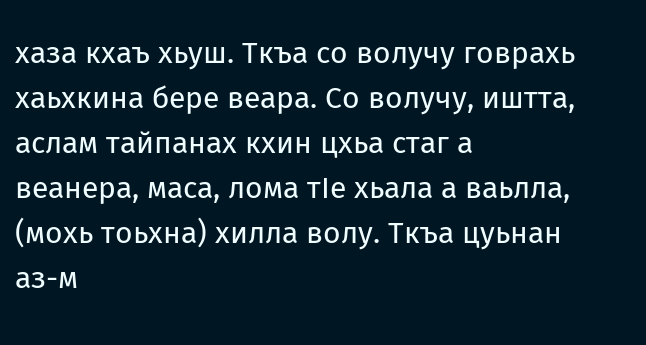хаза кхаъ хьуш. Ткъа со волучу говрахь хаьхкина бере веара. Со волучу, иштта, аслам тайпанах кхин цхьа стаг а веанера, маса, лома тIе хьала а ваьлла, (мохь тоьхна) хилла волу. Ткъа цуьнан аз-м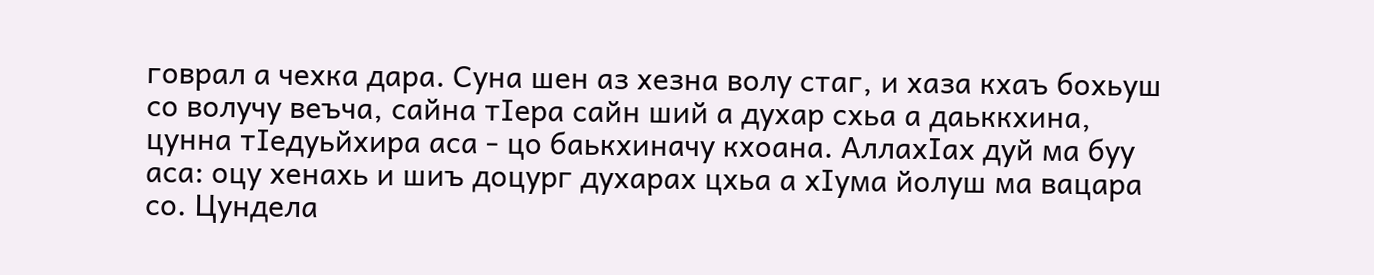говрал а чехка дара. Суна шен аз хезна волу стаг, и хаза кхаъ бохьуш со волучу веъча, сайна тIера сайн ший а духар схьа а даьккхина, цунна тIедуьйхира аса - цо баькхиначу кхоана. АллахIах дуй ма буу аса: оцу хенахь и шиъ доцург духарах цхьа а хIума йолуш ма вацара со. Цундела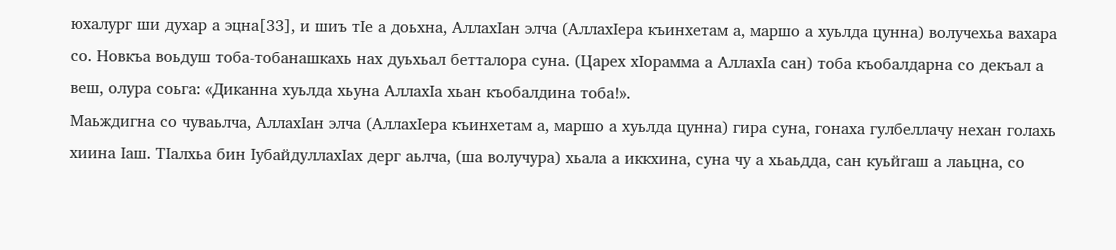юхалург ши духар а эцна[33], и шиъ тIе а доьхна, АллахIан элча (АллахIера къинхетам а, маршо а хуьлда цунна) волучехьа вахара со. Новкъа воьдуш тоба-тобанашкахь нах дуьхьал бетталора суна. (Царех хIорамма а АллахIа сан) тоба къобалдарна со декъал а веш, олура соьга: «Диканна хуьлда хьуна АллахIа хьан къобалдина тоба!».
Маьждигна со чуваьлча, АллахIан элча (АллахIера къинхетам а, маршо а хуьлда цунна) гира суна, гонаха гулбеллачу нехан голахь хиина Iаш. ТIалхьа бин IубайдуллахIах дерг аьлча, (ша волучура) хьала а иккхина, суна чу а хьаьдда, сан куьйгаш а лаьцна, со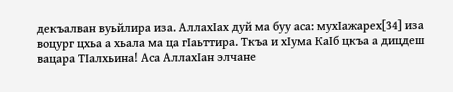декъалван вуьйлира иза. АллахIах дуй ма буу аса: мухIажарех[34] иза воцург цхьа а хьала ма ца гIаьттира. Ткъа и хIума КаIб цкъа а дицдеш вацара ТIалхьина! Аса АллахIан элчане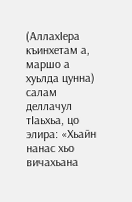(АллахIера къинхетам а, маршо а хуьлда цунна) салам деллачул тIаьхьа, цо элира: «Хьайн нанас хьо вичахьана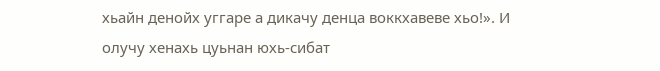хьайн денойх уггаре а дикачу денца воккхавеве хьо!». И олучу хенахь цуьнан юхь-сибат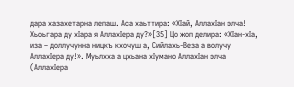дара хазахетарна лепаш. Аса хаьттира: «ХIай, АллахIан элча! Хьоьгара ду хIара я АллахIера ду?»[35] Цо жоп делира: «ХIан-хIа, иза – доллучунна ницкъ кхочуш а, Сийлахь-Веза а волучу АллахIера ду!». Муьлхха а цхьана хIумано АллахIан элча (АллахIера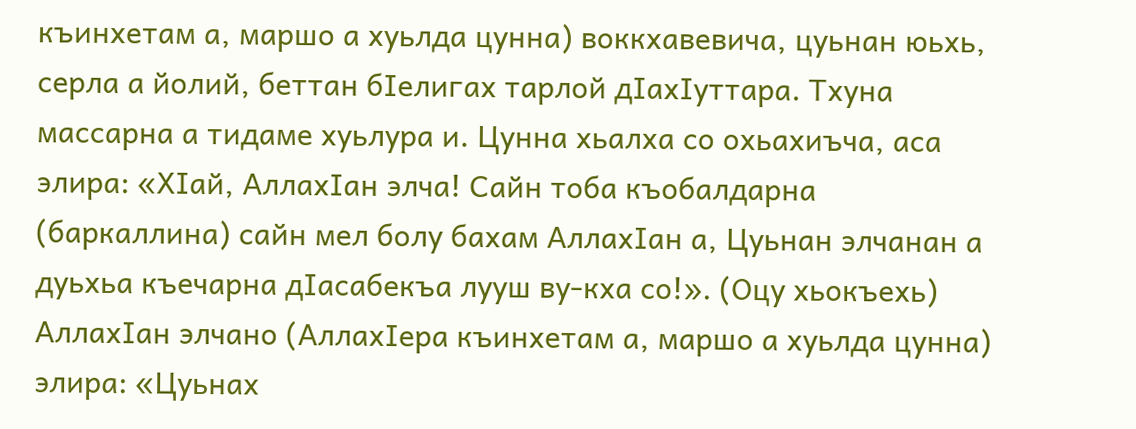къинхетам а, маршо а хуьлда цунна) воккхавевича, цуьнан юьхь, серла а йолий, беттан бIелигах тарлой дIахIуттара. Тхуна массарна а тидаме хуьлура и. Цунна хьалха со охьахиъча, аса элира: «ХIай, АллахIан элча! Сайн тоба къобалдарна (баркаллина) сайн мел болу бахам АллахIан а, Цуьнан элчанан а дуьхьа къечарна дIасабекъа лууш ву-кха со!». (Оцу хьокъехь) АллахIан элчано (АллахIера къинхетам а, маршо а хуьлда цунна) элира: «Цуьнах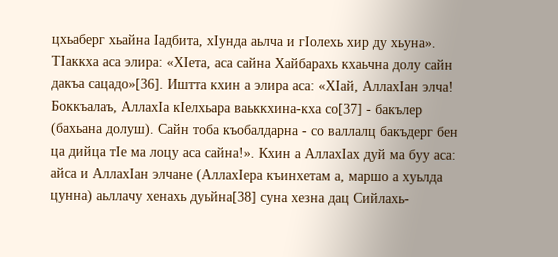цхьаберг хьайна Iадбита, хIунда аьлча и гIолехь хир ду хьуна». ТIаккха аса элира: «ХIета, аса сайна Хайбарахь кхаьчна долу сайн дакъа сацадо»[36]. Иштта кхин а элира аса: «ХIай, АллахIан элча! Боккъалаъ, АллахIа кIелхьара ваьккхина-кха со[37] - бакълер (бахьана долуш). Сайн тоба къобалдарна - со валлалц бакъдерг бен ца дийца тIе ма лоцу аса сайна!». Кхин а АллахIах дуй ма буу аса: айса и АллахIан элчане (АллахIера къинхетам а, маршо а хуьлда цунна) аьллачу хенахь дуьйна[38] суна хезна дац Сийлахь-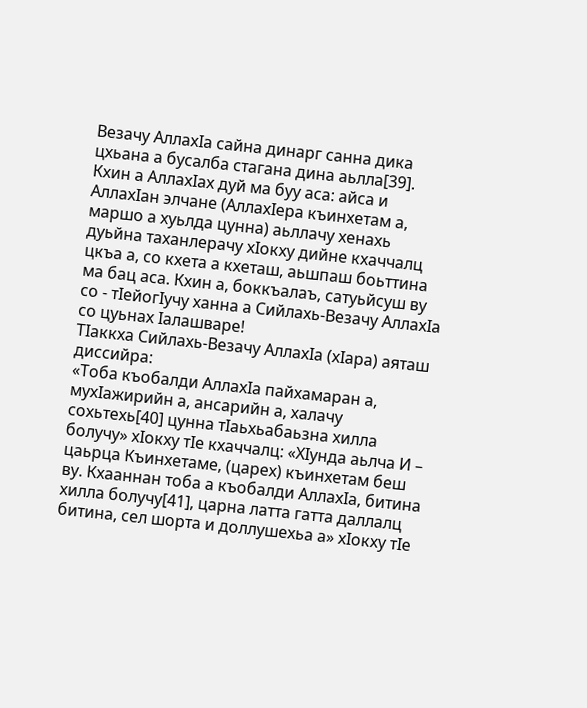Везачу АллахIа сайна динарг санна дика цхьана а бусалба стагана дина аьлла[39]. Кхин а АллахIах дуй ма буу аса: айса и АллахIан элчане (АллахIера къинхетам а, маршо а хуьлда цунна) аьллачу хенахь дуьйна таханлерачу хIокху дийне кхаччалц цкъа а, со кхета а кхеташ, аьшпаш боьттина ма бац аса. Кхин а, боккъалаъ, сатуьйсуш ву со - тIейогIучу ханна а Сийлахь-Везачу АллахIа со цуьнах Iалашваре!
ТIаккха Сийлахь-Везачу АллахIа (хIара) аяташ диссийра:
«Тоба къобалди АллахIа пайхамаран а, мухIажирийн а, ансарийн а, халачу сохьтехь[40] цунна тIаьхьабаьзна хилла болучу» хIокху тIе кхаччалц: «ХIунда аьлча И – цаьрца Къинхетаме, (царех) къинхетам беш ву. Кхааннан тоба а къобалди АллахIа, битина хилла болучу[41], царна латта гатта даллалц битина, сел шорта и доллушехьа а» хIокху тIе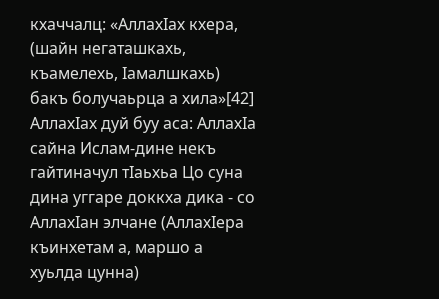кхаччалц: «АллахIах кхера, (шайн негаташкахь, къамелехь, Iамалшкахь) бакъ болучаьрца а хила»[42]
АллахIах дуй буу аса: АллахIа сайна Ислам-дине некъ гайтиначул тIаьхьа Цо суна дина уггаре доккха дика - со АллахIан элчане (АллахIера къинхетам а, маршо а хуьлда цунна)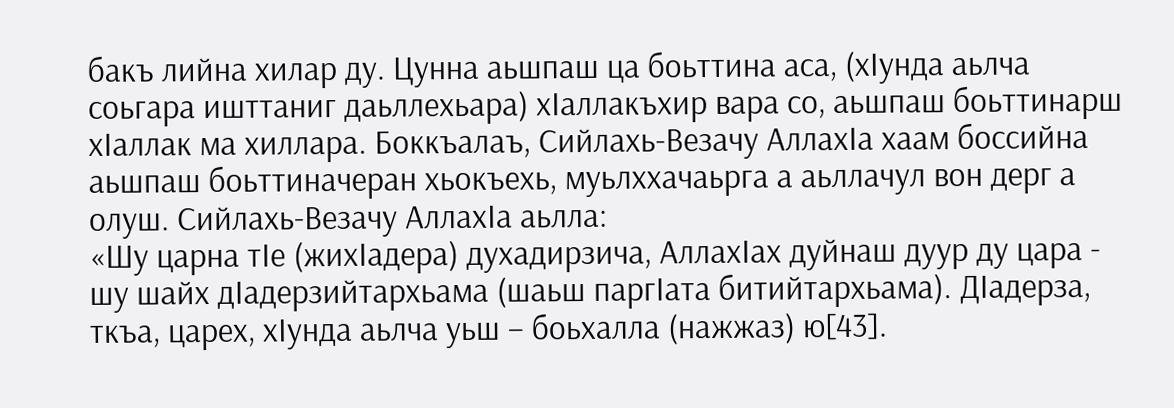бакъ лийна хилар ду. Цунна аьшпаш ца боьттина аса, (хIунда аьлча соьгара ишттаниг даьллехьара) хIаллакъхир вара со, аьшпаш боьттинарш хIаллак ма хиллара. Боккъалаъ, Сийлахь-Везачу АллахIа хаам боссийна аьшпаш боьттиначеран хьокъехь, муьлххачаьрга а аьллачул вон дерг а олуш. Сийлахь-Везачу АллахIа аьлла:
«Шу царна тIе (жихIадера) духадирзича, АллахIах дуйнаш дуур ду цара - шу шайх дIадерзийтархьама (шаьш паргIата битийтархьама). ДIадерза, ткъа, царех, хIунда аьлча уьш – боьхалла (нажжаз) ю[43].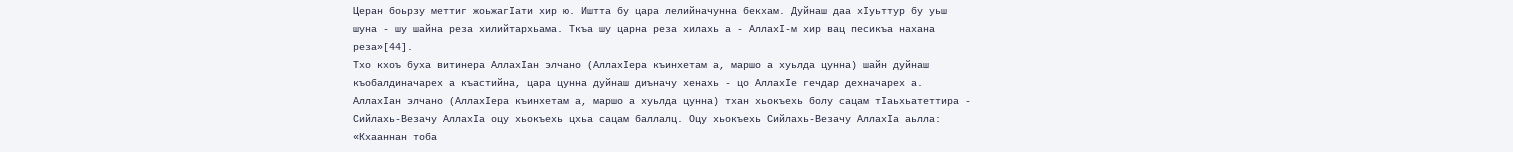Церан боьрзу меттиг жоьжагIати хир ю. Иштта бу цара лелийначунна бекхам. Дуйнаш даа хIуьттур бу уьш шуна - шу шайна реза хилийтархьама. Ткъа шу царна реза хилахь а - АллахI-м хир вац песикъа нахана реза»[44].
Тхо кхоъ буха витинера АллахIан элчано (АллахIера къинхетам а, маршо а хуьлда цунна) шайн дуйнаш къобалдиначарех а къастийна, цара цунна дуйнаш диъначу хенахь - цо АллахIе гечдар дехначарех а. АллахIан элчано (АллахIера къинхетам а, маршо а хуьлда цунна) тхан хьокъехь болу сацам тIаьхьатеттира - Сийлахь-Везачу АллахIа оцу хьокъехь цхьа сацам баллалц. Оцу хьокъехь Сийлахь-Везачу АллахIа аьлла: «Кхааннан тоба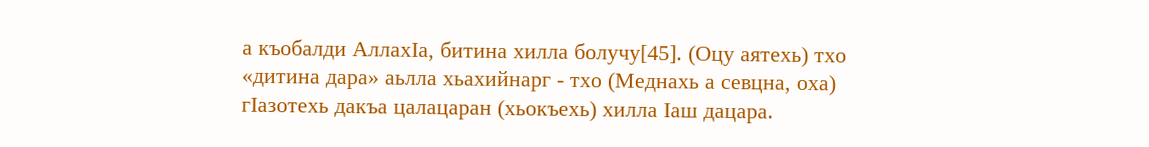а къобалди АллахIа, битина хилла болучу[45]. (Оцу аятехь) тхо «дитина дара» аьлла хьахийнарг - тхо (Меднахь а севцна, оха) гIазотехь дакъа цалацаран (хьокъехь) хилла Iаш дацара.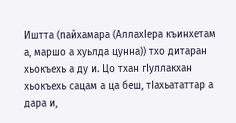Иштта (пайхамара (АллахIера къинхетам а, маршо а хуьлда цунна)) тхо дитаран хьокъехь а ду и. Цо тхан гIуллакхан хьокъехь сацам а ца беш, тIахьататтар а дара и,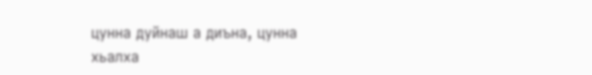цунна дуйнаш а диъна, цунна хьалха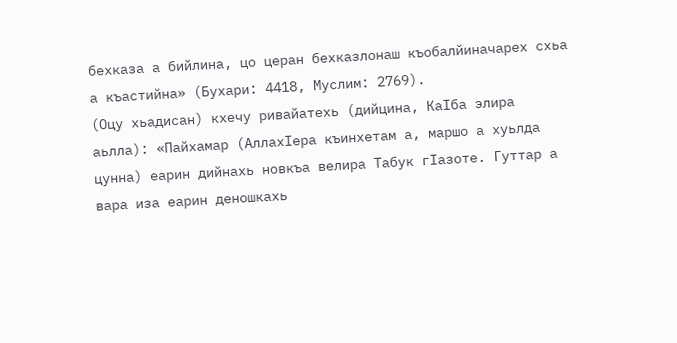бехказа а бийлина, цо церан бехказлонаш къобалйиначарех схьа а къастийна» (Бухари: 4418, Муслим: 2769).
(Оцу хьадисан) кхечу ривайатехь (дийцина, КаIба элира аьлла): «Пайхамар (АллахIера къинхетам а, маршо а хуьлда цунна) еарин дийнахь новкъа велира Табук гIазоте. Гуттар а вара иза еарин деношкахь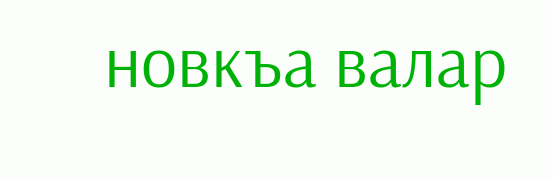новкъа валар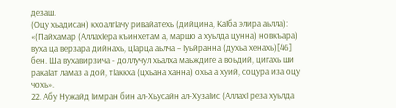дезаш.
(Оцу хьадисан) кхоалгIачу ривайатехь (дийцина, КаIба элира аьлла): «(Пайхамар (АллахIера къинхетам а, маршо а хуьлда цунна) новкъара) вуха ца верзара дийнахь, цIарца аьлча – Iуьйранна (духьа хенахь)[46] бен. Ша вухавирзича - доллучул хьалха маьждиге а воьдий, цигахь ши ракаIат ламаз а дой, тIаккха (цхьана ханна) охьа а хуий, соцура иза оцу чохь».
22. Абу Нужайд Iимран бин ал-Хьусайн ал-ХузаIис (АллахI реза хуьлда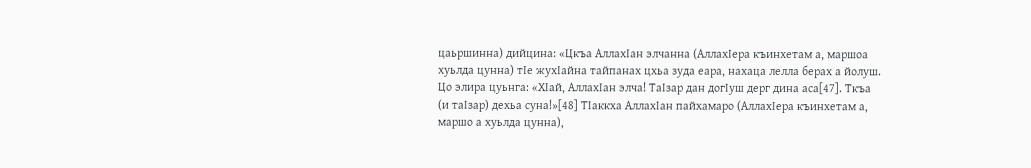цаьршинна) дийцина: «Цкъа АллахIан элчанна (АллахIера къинхетам а, маршоа хуьлда цунна) тIе жухIайна тайпанах цхьа зуда еара, нахаца лелла берах а йолуш. Цо элира цуьнга: «ХIай, АллахIан элча! ТаIзар дан догIуш дерг дина аса[47]. Ткъа (и таIзар) дехьа суна!»[48] ТIаккха АллахIан пайхамаро (АллахIера къинхетам а, маршо а хуьлда цунна),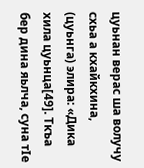цуьнан верас ша волучу схьа а кхайкхина, (цуьнга) элира: «Дика хила цуьнца[49]. Ткъа бер дина яьлча, суна тIе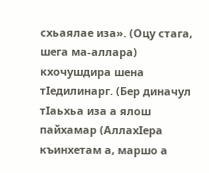схьаялае иза». (Оцу стага, шега ма-аллара) кхочушдира шена тIедилинарг. (Бер диначул тIаьхьа иза а ялош пайхамар (АллахIера къинхетам а, маршо а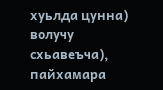хуьлда цунна) волучу схьавеъча), пайхамара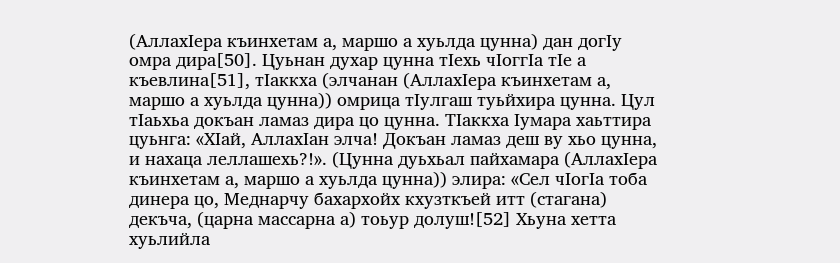(АллахIера къинхетам а, маршо а хуьлда цунна) дан догIу омра дира[50]. Цуьнан духар цунна тIехь чIоггIа тIе а къевлина[51], тIаккха (элчанан (АллахIера къинхетам а, маршо а хуьлда цунна)) омрица тIулгаш туьйхира цунна. Цул тIаьхьа докъан ламаз дира цо цунна. ТIаккха Iумара хаьттира цуьнга: «ХIай, АллахIан элча! Докъан ламаз деш ву хьо цунна, и нахаца леллашехь?!». (Цунна дуьхьал пайхамара (АллахIера къинхетам а, маршо а хуьлда цунна)) элира: «Сел чIогIа тоба динера цо, Меднарчу бахархойх кхузткъей итт (стагана) декъча, (царна массарна а) тоьур долуш![52] Хьуна хетта хуьлийла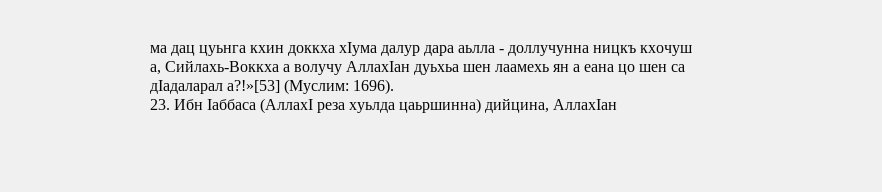ма дац цуьнга кхин доккха хIума далур дара аьлла - доллучунна ницкъ кхочуш а, Сийлахь-Воккха а волучу АллахIан дуьхьа шен лаамехь ян а еана цо шен са дIадаларал а?!»[53] (Муслим: 1696).
23. Ибн Iаббаса (АллахI реза хуьлда цаьршинна) дийцина, АллахIан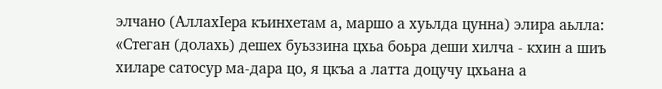элчано (АллахIера къинхетам а, маршо а хуьлда цунна) элира аьлла: «Стеган (долахь) дешех буьззина цхьа боьра деши хилча - кхин а шиъ хиларе сатосур ма-дара цо, я цкъа а латта доцучу цхьана а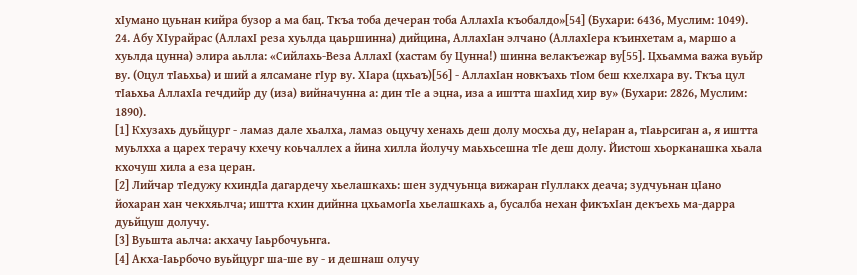хIумано цуьнан кийра бузор а ма бац. Ткъа тоба дечеран тоба АллахIа къобалдо»[54] (Бухари: 6436, Муслим: 1049).
24. Абу ХIурайрас (АллахI реза хуьлда цаьршинна) дийцина, АллахIан элчано (АллахIера къинхетам а, маршо а хуьлда цунна) элира аьлла: «Сийлахь-Веза АллахI (хастам бу Цунна!) шинна велакъежар ву[55]. Цхьамма важа вуьйр ву. (Оцул тIаьхьа) и ший а ялсамане гIур ву. ХIара (цхьаъ)[56] - АллахIан новкъахь тIом беш кхелхара ву. Ткъа цул тIаьхьа АллахIа гечдийр ду (иза) вийначунна а: дин тIе а эцна, иза а иштта шахIид хир ву» (Бухари: 2826, Муслим: 1890).
[1] Кхузахь дуьйцург - ламаз дале хьалха, ламаз оьцучу хенахь деш долу мосхьа ду, неIаран а, тIаьрсиган а, я иштта муьлхха а царех терачу кхечу коьчаллех а йина хилла йолучу маьхьсешна тIе деш долу. Йистош хьорканашка хьала кхочуш хила а еза церан.
[2] Лийчар тIедужу кхиндIа дагардечу хьелашкахь: шен зудчуьнца вижаран гIуллакх деача; зудчуьнан цIано йохаран хан чекхяьлча; иштта кхин дийнна цхьамогIа хьелашкахь а, бусалба нехан фикъхIан декъехь ма-дарра дуьйцуш долучу.
[3] Вуьшта аьлча: акхачу Iаьрбочуьнга.
[4] Акха-Iаьрбочо вуьйцург ша-ше ву - и дешнаш олучу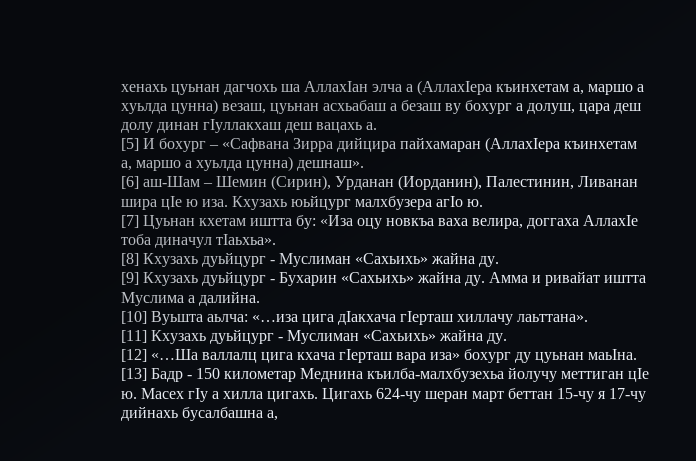хенахь цуьнан дагчохь ша АллахIан элча а (АллахIера къинхетам а, маршо а хуьлда цунна) везаш, цуьнан асхьабаш а безаш ву бохург а долуш, цара деш долу динан гIуллакхаш деш вацахь а.
[5] И бохург – «Сафвана Зирра дийцира пайхамаран (АллахIера къинхетам а, маршо а хуьлда цунна) дешнаш».
[6] аш-Шам – Шемин (Сирин), Урданан (Иорданин), Палестинин, Ливанан шира цIе ю иза. Кхузахь юьйцург малхбузера агIо ю.
[7] Цуьнан кхетам иштта бу: «Иза оцу новкъа ваха велира, доггаха АллахIе тоба диначул тIаьхьа».
[8] Кхузахь дуьйцург - Муслиман «Сахьихь» жайна ду.
[9] Кхузахь дуьйцург - Бухарин «Сахьихь» жайна ду. Амма и ривайат иштта Муслима а далийна.
[10] Вуьшта аьлча: «…иза цига дIакхача гIерташ хиллачу лаьттана».
[11] Кхузахь дуьйцург - Муслиман «Сахьихь» жайна ду.
[12] «…Ша валлалц цига кхача гIерташ вара иза» бохург ду цуьнан маьIна.
[13] Бадр - 150 километар Меднина къилба-малхбузехьа йолучу меттиган цIе ю. Масех гIу а хилла цигахь. Цигахь 624-чу шеран март беттан 15-чу я 17-чу дийнахь бусалбашна а,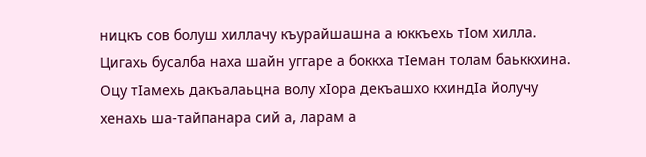ницкъ сов болуш хиллачу къурайшашна а юккъехь тIом хилла. Цигахь бусалба наха шайн уггаре а боккха тIеман толам баьккхина. Оцу тIамехь дакъалаьцна волу хIора декъашхо кхиндIа йолучу хенахь ша-тайпанара сий а, ларам а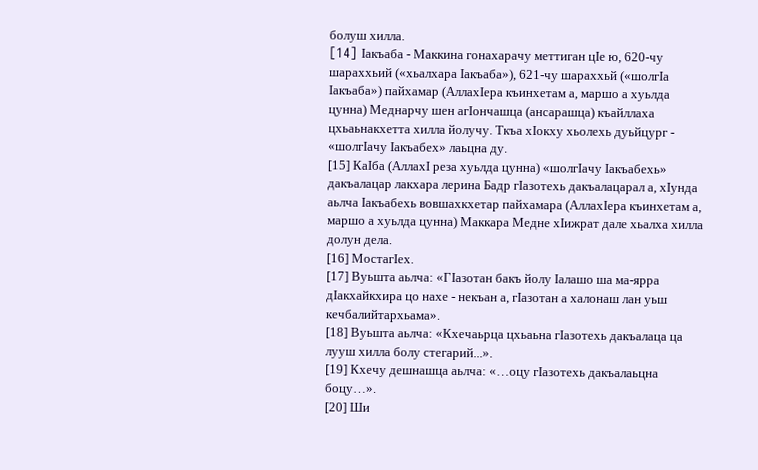болуш хилла.
[14] Iакъаба - Маккина гонахарачу меттиган цIе ю, 620-чу шараххьий («хьалхара Iакъаба»), 621-чу шараххьй («шолгIа Iакъаба») пайхамар (АллахIера къинхетам а, маршо а хуьлда цунна) Меднарчу шен агIончашца (ансарашца) къайллаха цхьаьнакхетта хилла йолучу. Ткъа хIокху хьолехь дуьйцург - «шолгIачу Iакъабех» лаьцна ду.
[15] КаIба (АллахI реза хуьлда цунна) «шолгIачу Iакъабехь» дакъалацар лакхара лерина Бадр гIазотехь дакъалацарал а, хIунда аьлча Iакъабехь вовшахкхетар пайхамара (АллахIера къинхетам а, маршо а хуьлда цунна) Маккара Медне хIижрат дале хьалха хилла долун дела.
[16] МостагIех.
[17] Вуьшта аьлча: «ГIазотан бакъ йолу Iалашо ша ма-ярра дIакхайкхира цо нахе - некъан а, гIазотан а халонаш лан уьш кечбалийтархьама».
[18] Вуьшта аьлча: «Кхечаьрца цхьаьна гIазотехь дакъалаца ца лууш хилла болу стегарий...».
[19] Кхечу дешнашца аьлча: «…оцу гIазотехь дакъалаьцна боцу…».
[20] Ши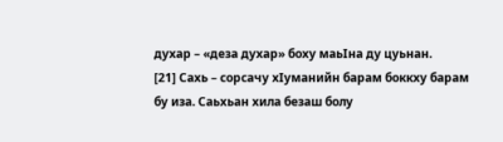духар – «деза духар» боху маьIна ду цуьнан.
[21] Сахь – сорсачу хIуманийн барам боккху барам бу иза. Саьхьан хила безаш болу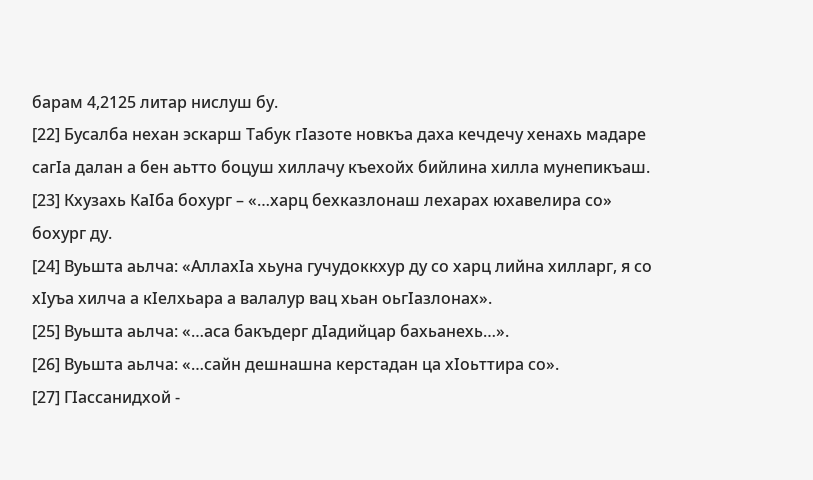барам 4,2125 литар нислуш бу.
[22] Бусалба нехан эскарш Табук гIазоте новкъа даха кечдечу хенахь мадаре сагIа далан а бен аьтто боцуш хиллачу къехойх бийлина хилла мунепикъаш.
[23] Кхузахь КаIба бохург – «…харц бехказлонаш лехарах юхавелира со» бохург ду.
[24] Вуьшта аьлча: «АллахIа хьуна гучудоккхур ду со харц лийна хилларг, я со хIуъа хилча а кIелхьара а валалур вац хьан оьгIазлонах».
[25] Вуьшта аьлча: «…аса бакъдерг дIадийцар бахьанехь…».
[26] Вуьшта аьлча: «…сайн дешнашна керстадан ца хIоьттира со».
[27] ГIассанидхой -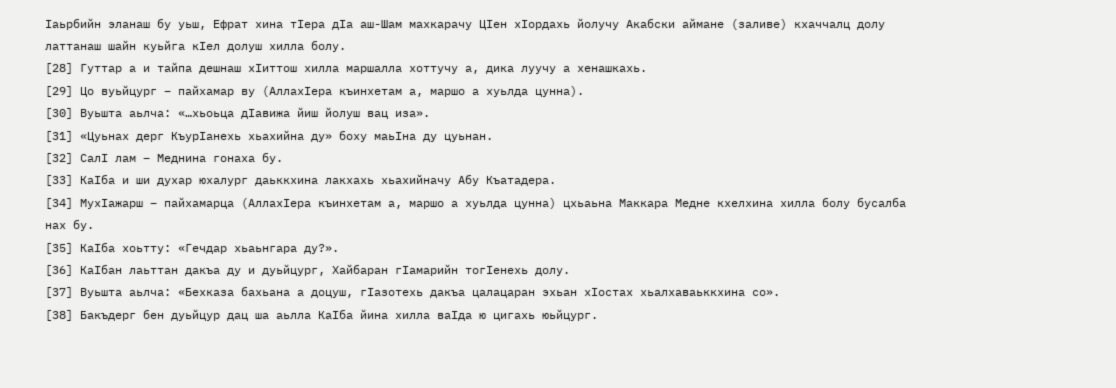Iаьрбийн эланаш бу уьш, Ефрат хина тIера дIа аш-Шам махкарачу ЦIен хIордахь йолучу Акабски аймане (заливе) кхаччалц долу латтанаш шайн куьйга кIел долуш хилла болу.
[28] Гуттар а и тайпа дешнаш хIиттош хилла маршалла хоттучу а, дика луучу а хенашкахь.
[29] Цо вуьйцург – пайхамар ву (АллахIера къинхетам а, маршо а хуьлда цунна).
[30] Вуьшта аьлча: «…хьоьца дIавижа йиш йолуш вац иза».
[31] «Цуьнах дерг КъурIанехь хьахийна ду» боху маьIна ду цуьнан.
[32] СалI лам – Меднина гонаха бу.
[33] КаIба и ши духар юхалург даьккхина лакхахь хьахийначу Абу Къатадера.
[34] МухIажарш – пайхамарца (АллахIера къинхетам а, маршо а хуьлда цунна) цхьаьна Маккара Медне кхелхина хилла болу бусалба нах бу.
[35] КаIба хоьтту: «Гечдар хьаьнгара ду?».
[36] КаIбан лаьттан дакъа ду и дуьйцург, Хайбаран гIамарийн тогIенехь долу.
[37] Вуьшта аьлча: «Бехказа бахьана а доцуш, гIазотехь дакъа цалацаран эхьан хIостах хьалхаваьккхина со».
[38] Бакъдерг бен дуьйцур дац ша аьлла КаIба йина хилла ваIда ю цигахь юьйцург.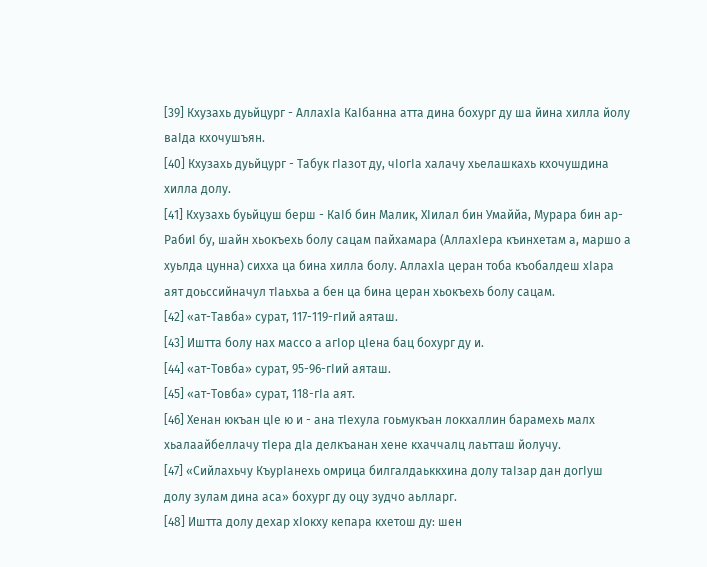[39] Кхузахь дуьйцург - АллахIа КаIбанна атта дина бохург ду ша йина хилла йолу ваIда кхочушъян.
[40] Кхузахь дуьйцург - Табук гIазот ду, чIогIа халачу хьелашкахь кхочушдина хилла долу.
[41] Кхузахь буьйцуш берш - КаIб бин Малик, ХIилал бин Умаййа, Мурара бин ар-РабиI бу, шайн хьокъехь болу сацам пайхамара (АллахIера къинхетам а, маршо а хуьлда цунна) сихха ца бина хилла болу. АллахIа церан тоба къобалдеш хIара аят доьссийначул тIаьхьа а бен ца бина церан хьокъехь болу сацам.
[42] «ат-Тавба» сурат, 117-119-гIий аяташ.
[43] Иштта болу нах массо а агIор цIена бац бохург ду и.
[44] «ат-Товба» сурат, 95-96-гIий аяташ.
[45] «ат-Товба» сурат, 118-гIа аят.
[46] Хенан юкъан цIе ю и - ана тIехула гоьмукъан локхаллин барамехь малх хьалаайбеллачу тIера дIа делкъанан хене кхаччалц лаьтташ йолучу.
[47] «Сийлахьчу КъурIанехь омрица билгалдаьккхина долу таIзар дан догIуш долу зулам дина аса» бохург ду оцу зудчо аьлларг.
[48] Иштта долу дехар хIокху кепара кхетош ду: шен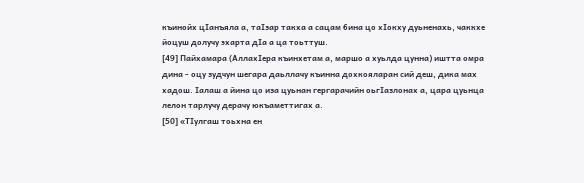къинойх цIанъяла а, таIзар такха а сацам бина цо хIокху дуьненахь, чаккхе йоцуш долучу эхарта дIа а ца тоьттуш.
[49] Пайхамара (АллахIера къинхетам а, маршо а хуьлда цунна) иштта омра дина - оцу зудчун шегара даьллачу къинна дохкояларан сий деш, дика мах хадош. Iалаш а йина цо иза цуьнан гергарачийн оьгIазлонах а, цара цуьнца лелон тарлучу дерачу юкъаметтигах а.
[50] «ТIулгаш тоьхна ен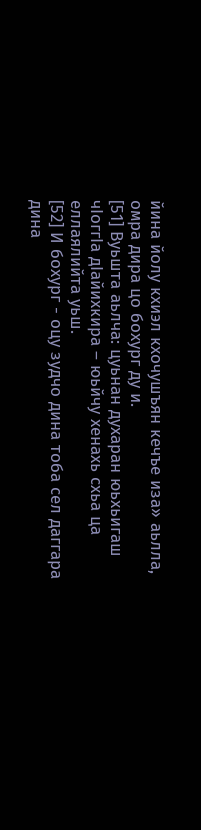йина йолу кхиэл кхочушъян кечъе иза» аьлла, омра дира цо бохург ду и.
[51] Вуьшта аьлча: цуьнан духаран юьхьигаш чIоггIа дIайихкира – юьйчу хенахь схьа ца еллаялийта уьш.
[52] И бохург - оцу зудчо дина тоба сел даггара дина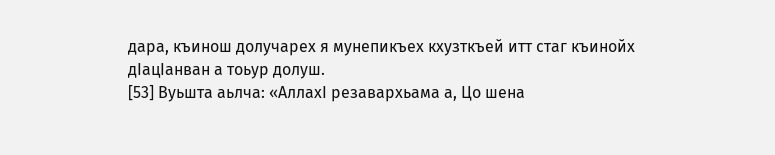дара, къинош долучарех я мунепикъех кхузткъей итт стаг къинойх дIацIанван а тоьур долуш.
[53] Вуьшта аьлча: «АллахI резавархьама а, Цо шена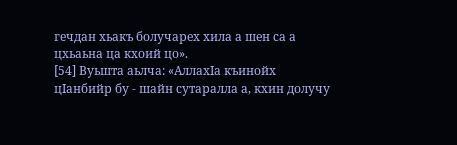гечдан хьакъ болучарех хила а шен са а цхьаьна ца кхоий цо».
[54] Вуьшта аьлча: «АллахIа къинойх цIанбийр бу - шайн сутаралла а, кхин долучу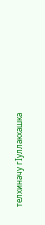телхиначу гIуллакхашка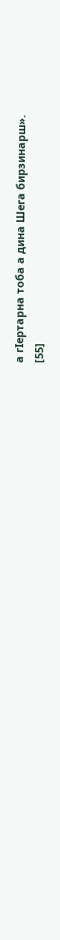а гIертарна тоба а дина Шега бирзинарш».
[55]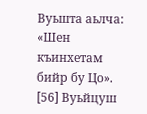Вуьшта аьлча: «Шен къинхетам бийр бу Цо».
[56] Вуьйцуш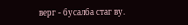верг - бусалба стаг ву.